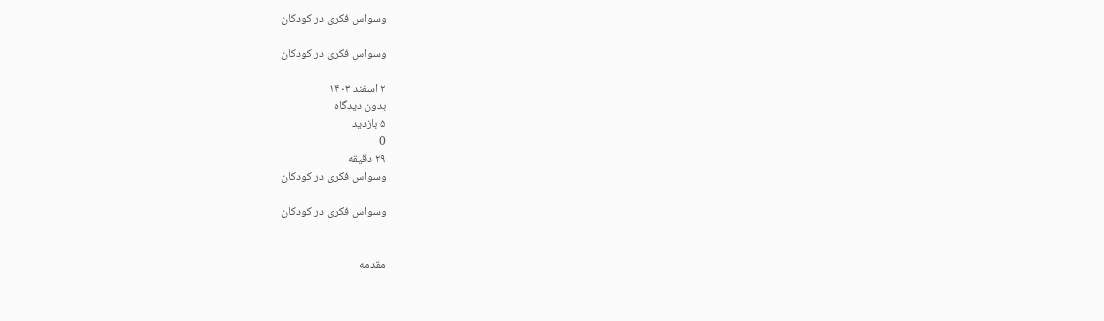وسواس فکری در کودکان

وسواس فکری در کودکان

۲ اسفند ۱۴۰۳
بدون دیدگاه
۵ بازدید
0
۲۹ دقیقه
وسواس فکری در کودکان

وسواس فکری در کودکان


مقدمه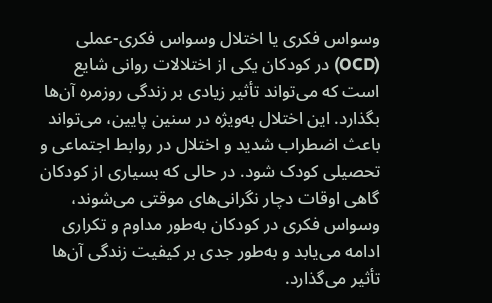وسواس فکری یا اختلال وسواس فکری-عملی (OCD) در کودکان یکی از اختلالات روانی شایع است که می‌تواند تأثیر زیادی بر زندگی روزمره آن‌ها بگذارد. این اختلال به‌ویژه در سنین پایین، می‌تواند باعث اضطراب شدید و اختلال در روابط اجتماعی و تحصیلی کودک شود. در حالی که بسیاری از کودکان گاهی اوقات دچار نگرانی‌های موقتی می‌شوند، وسواس فکری در کودکان به‌طور مداوم و تکراری ادامه می‌یابد و به‌طور جدی بر کیفیت زندگی آن‌ها تأثیر می‌گذارد.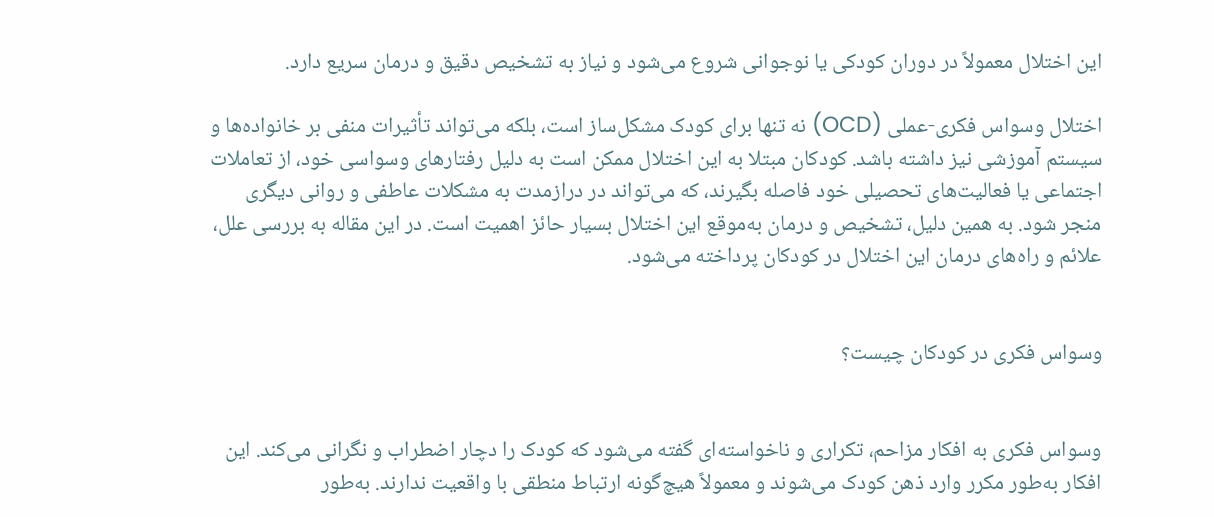این اختلال معمولاً در دوران کودکی یا نوجوانی شروع می‌شود و نیاز به تشخیص دقیق و درمان سریع دارد.

اختلال وسواس فکری-عملی (OCD) نه تنها برای کودک مشکل‌ساز است، بلکه می‌تواند تأثیرات منفی بر خانواده‌ها و سیستم آموزشی نیز داشته باشد. کودکان مبتلا به این اختلال ممکن است به دلیل رفتارهای وسواسی خود، از تعاملات اجتماعی یا فعالیت‌های تحصیلی خود فاصله بگیرند، که می‌تواند در درازمدت به مشکلات عاطفی و روانی دیگری منجر شود. به همین دلیل، تشخیص و درمان به‌موقع این اختلال بسیار حائز اهمیت است. در این مقاله به بررسی علل، علائم و راه‌های درمان این اختلال در کودکان پرداخته می‌شود.


وسواس فکری در کودکان چیست؟


وسواس فکری به افکار مزاحم، تکراری و ناخواسته‌ای گفته می‌شود که کودک را دچار اضطراب و نگرانی می‌کند. این افکار به‌طور مکرر وارد ذهن کودک می‌شوند و معمولاً هیچ‌گونه ارتباط منطقی با واقعیت ندارند. به‌طور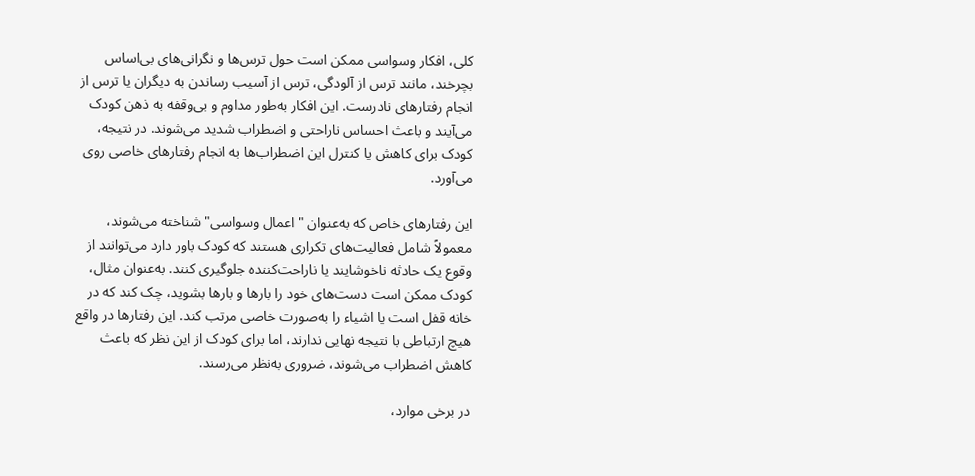کلی، افکار وسواسی ممکن است حول ترس‌ها و نگرانی‌های بی‌اساس بچرخند، مانند ترس از آلودگی، ترس از آسیب رساندن به دیگران یا ترس از انجام رفتارهای نادرست. این افکار به‌طور مداوم و بی‌وقفه به ذهن کودک می‌آیند و باعث احساس ناراحتی و اضطراب شدید می‌شوند. در نتیجه، کودک برای کاهش یا کنترل این اضطراب‌ها به انجام رفتارهای خاصی روی می‌آورد.

این رفتارهای خاص که به‌عنوان "اعمال وسواسی" شناخته می‌شوند، معمولاً شامل فعالیت‌های تکراری هستند که کودک باور دارد می‌توانند از وقوع یک حادثه ناخوشایند یا ناراحت‌کننده جلوگیری کنند. به‌عنوان مثال، کودک ممکن است دست‌های خود را بارها و بارها بشوید، چک کند که در خانه قفل است یا اشیاء را به‌صورت خاصی مرتب کند. این رفتارها در واقع هیچ ارتباطی با نتیجه نهایی ندارند، اما برای کودک از این نظر که باعث کاهش اضطراب می‌شوند، ضروری به‌نظر می‌رسند.

در برخی موارد،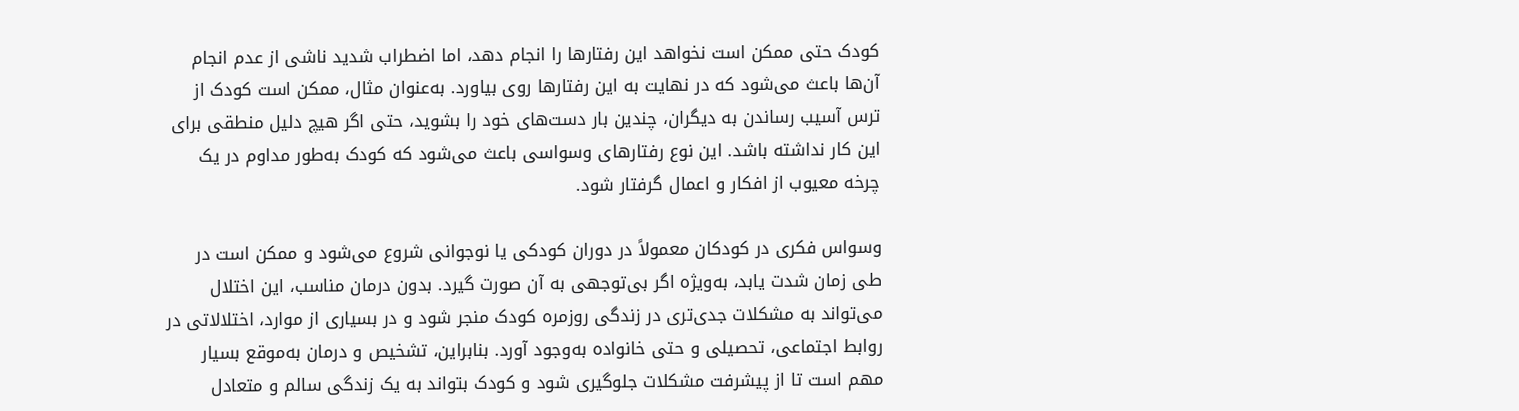کودک حتی ممکن است نخواهد این رفتارها را انجام دهد، اما اضطراب شدید ناشی از عدم انجام آن‌ها باعث می‌شود که در نهایت به این رفتارها روی بیاورد. به‌عنوان مثال، ممکن است کودک از ترس آسیب رساندن به دیگران، چندین بار دست‌های خود را بشوید، حتی اگر هیچ دلیل منطقی برای این کار نداشته باشد. این نوع رفتارهای وسواسی باعث می‌شود که کودک به‌طور مداوم در یک چرخه معیوب از افکار و اعمال گرفتار شود.

وسواس فکری در کودکان معمولاً در دوران کودکی یا نوجوانی شروع می‌شود و ممکن است در طی زمان شدت یابد، به‌ویژه اگر بی‌توجهی به آن صورت گیرد. بدون درمان مناسب، این اختلال می‌تواند به مشکلات جدی‌تری در زندگی روزمره کودک منجر شود و در بسیاری از موارد، اختلالاتی در روابط اجتماعی، تحصیلی و حتی خانواده به‌وجود آورد. بنابراین، تشخیص و درمان به‌موقع بسیار مهم است تا از پیشرفت مشکلات جلوگیری شود و کودک بتواند به یک زندگی سالم و متعادل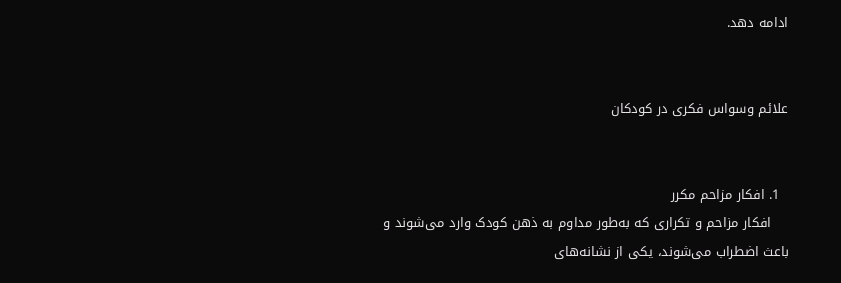ادامه دهد.


علائم وسواس فکری در کودکان


  1. افکار مزاحم مکرر
    افکار مزاحم و تکراری که به‌طور مداوم به ذهن کودک وارد می‌شوند و باعث اضطراب می‌شوند، یکی از نشانه‌های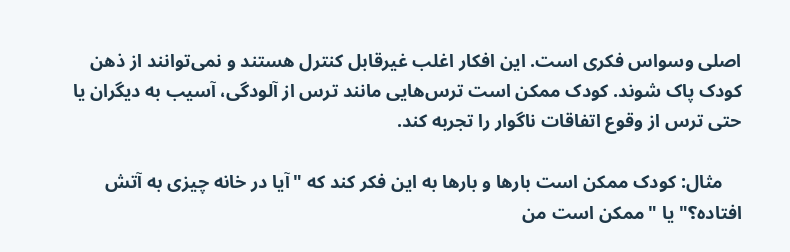اصلی وسواس فکری است. این افکار اغلب غیرقابل کنترل هستند و نمی‌توانند از ذهن کودک پاک شوند. کودک ممکن است ترس‌هایی مانند ترس از آلودگی، آسیب به دیگران یا حتی ترس از وقوع اتفاقات ناگوار را تجربه کند.

    مثال: کودک ممکن است بارها و بارها به این فکر کند که "آیا در خانه چیزی به آتش افتاده؟" یا "ممکن است من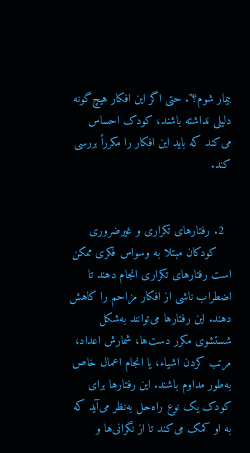بیمار شوم؟". حتی اگر این افکار هیچ‌گونه دلیلی نداشته باشند، کودک احساس می‌کند که باید این افکار را مکرراً بررسی کند.


  2. رفتارهای تکراری و غیرضروری
    کودکان مبتلا به وسواس فکری ممکن است رفتارهای تکراری انجام دهند تا اضطراب ناشی از افکار مزاحم را کاهش دهند. این رفتارها می‌توانند به‌شکل شستشوی مکرر دست‌ها، شمارش اعداد، مرتب کردن اشیاء، یا انجام اعمال خاص به‌طور مداوم باشند. این رفتارها برای کودک یک نوع راه‌حل به‌نظر می‌آید که به او کمک می‌کند تا از نگرانی‌ها و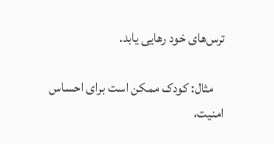ترس‌های خود رهایی یابد.

    مثال: کودک ممکن است برای احساس امنیت،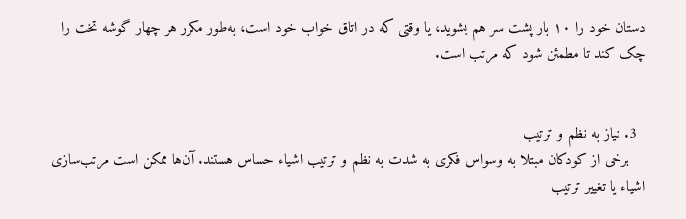دستان خود را ۱۰ بار پشت سر هم بشوید، یا وقتی که در اتاق خواب خود است، به‌طور مکرر هر چهار گوشه تخت را چک کند تا مطمئن شود که مرتب است.


  3. نیاز به نظم و ترتیب
    برخی از کودکان مبتلا به وسواس فکری به شدت به نظم و ترتیب اشیاء حساس هستند. آن‌ها ممکن است مرتب‌سازی اشیاء یا تغییر ترتیب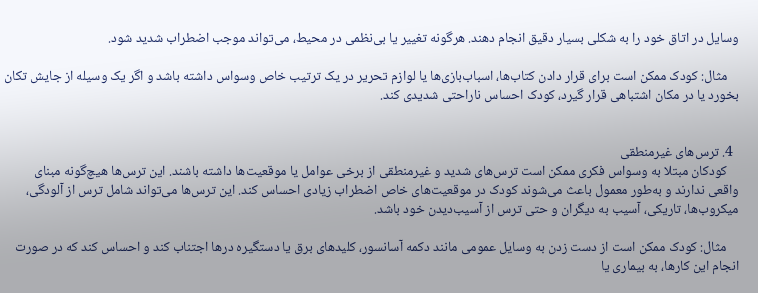وسایل در اتاق خود را به شکلی بسیار دقیق انجام دهند. هرگونه تغییر یا بی‌نظمی در محیط، می‌تواند موجب اضطراب شدید شود.

    مثال: کودک ممکن است برای قرار دادن کتاب‌ها، اسباب‌بازی‌ها یا لوازم تحریر در یک ترتیب خاص وسواس داشته باشد و اگر یک وسیله از جایش تکان بخورد یا در مکان اشتباهی قرار گیرد، کودک احساس ناراحتی شدیدی کند.


  4. ترس‌های غیرمنطقی
    کودکان مبتلا به وسواس فکری ممکن است ترس‌های شدید و غیرمنطقی از برخی عوامل یا موقعیت‌ها داشته باشند. این ترس‌ها هیچ‌گونه مبنای واقعی ندارند و به‌طور معمول باعث می‌شوند کودک در موقعیت‌های خاص اضطراب زیادی احساس کند. این ترس‌ها می‌تواند شامل ترس از آلودگی، میکروب‌ها، تاریکی، آسیب به دیگران و حتی ترس از آسیب‌دیدن خود باشد.

    مثال: کودک ممکن است از دست زدن به وسایل عمومی مانند دکمه آسانسور، کلیدهای برق یا دستگیره درها اجتناب کند و احساس کند که در صورت انجام این کارها، به بیماری یا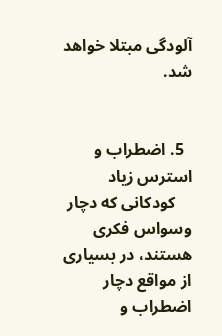آلودگی مبتلا خواهد شد.


  5. اضطراب و استرس زیاد
    کودکانی که دچار وسواس فکری هستند، در بسیاری از مواقع دچار اضطراب و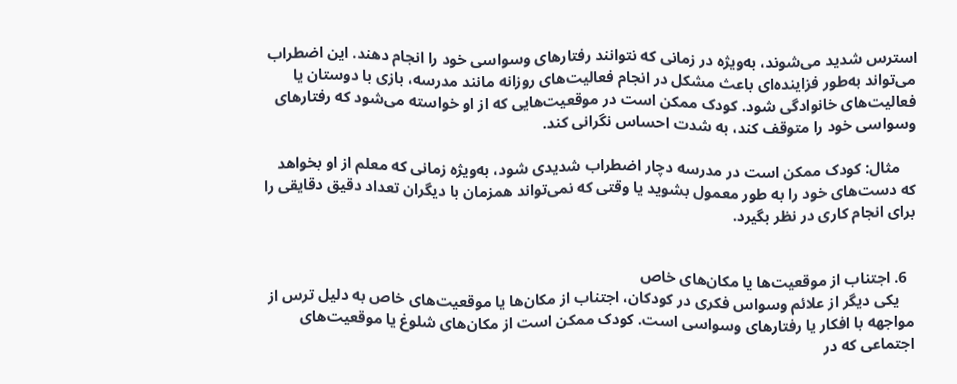استرس شدید می‌شوند، به‌ویژه در زمانی که نتوانند رفتارهای وسواسی خود را انجام دهند. این اضطراب می‌تواند به‌طور فزاینده‌ای باعث مشکل در انجام فعالیت‌های روزانه مانند مدرسه، بازی با دوستان یا فعالیت‌های خانوادگی شود. کودک ممکن است در موقعیت‌هایی که از او خواسته می‌شود که رفتارهای وسواسی خود را متوقف کند، به شدت احساس نگرانی کند.

    مثال: کودک ممکن است در مدرسه دچار اضطراب شدیدی شود، به‌ویژه زمانی که معلم از او بخواهد که دست‌های خود را به طور معمول بشوید یا وقتی که نمی‌تواند همزمان با دیگران تعداد دقیق دقایقی را برای انجام کاری در نظر بگیرد.


  6. اجتناب از موقعیت‌ها یا مکان‌های خاص
    یکی دیگر از علائم وسواس فکری در کودکان، اجتناب از مکان‌ها یا موقعیت‌های خاص به دلیل ترس از مواجهه با افکار یا رفتارهای وسواسی است. کودک ممکن است از مکان‌های شلوغ یا موقعیت‌های اجتماعی که در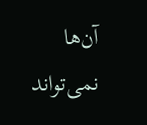آن‌ها نمی‌تواند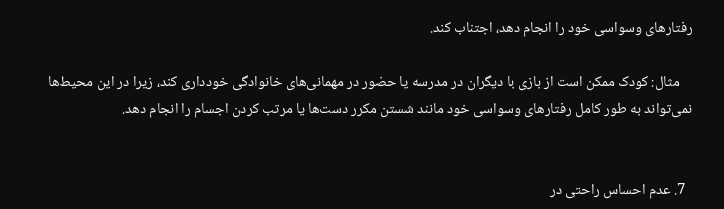رفتارهای وسواسی خود را انجام دهد، اجتناب کند.

    مثال: کودک ممکن است از بازی با دیگران در مدرسه یا حضور در مهمانی‌های خانوادگی خودداری کند، زیرا در این محیط‌ها نمی‌تواند به طور کامل رفتارهای وسواسی خود مانند شستن مکرر دست‌ها یا مرتب کردن اجسام را انجام دهد.


  7. عدم احساس راحتی در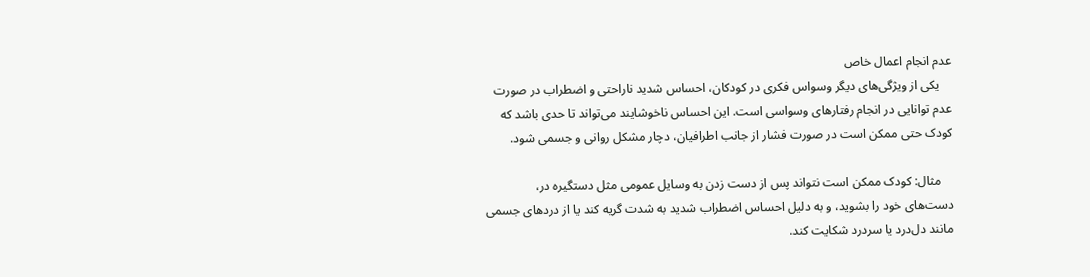عدم انجام اعمال خاص
    یکی از ویژگی‌های دیگر وسواس فکری در کودکان، احساس شدید ناراحتی و اضطراب در صورت عدم توانایی در انجام رفتارهای وسواسی است. این احساس ناخوشایند می‌تواند تا حدی باشد که کودک حتی ممکن است در صورت فشار از جانب اطرافیان، دچار مشکل روانی و جسمی شود.

    مثال: کودک ممکن است نتواند پس از دست زدن به وسایل عمومی مثل دستگیره در، دست‌های خود را بشوید، و به دلیل احساس اضطراب شدید به شدت گریه کند یا از دردهای جسمی مانند دل‌درد یا سردرد شکایت کند.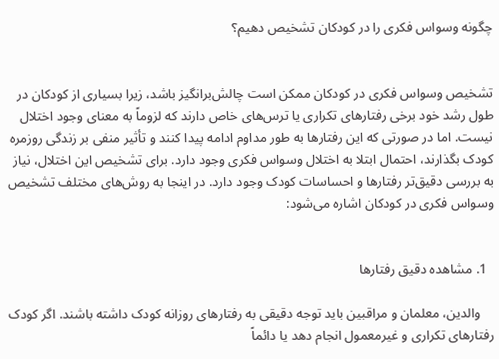چگونه وسواس فکری را در کودکان تشخیص دهیم؟


تشخیص وسواس فکری در کودکان ممکن است چالش‌برانگیز باشد، زیرا بسیاری از کودکان در طول رشد خود برخی رفتارهای تکراری یا ترس‌های خاص دارند که لزوماً به معنای وجود اختلال نیست. اما در صورتی که این رفتارها به طور مداوم ادامه پیدا کنند و تأثیر منفی بر زندگی روزمره کودک بگذارند، احتمال ابتلا به اختلال وسواس فکری وجود دارد. برای تشخیص این اختلال، نیاز به بررسی دقیق‌تر رفتارها و احساسات کودک وجود دارد. در اینجا به روش‌های مختلف تشخیص وسواس فکری در کودکان اشاره می‌شود:


  1. مشاهده دقیق رفتارها

    والدین، معلمان و مراقبین باید توجه دقیقی به رفتارهای روزانه کودک داشته باشند. اگر کودک رفتارهای تکراری و غیرمعمول انجام دهد یا دائماً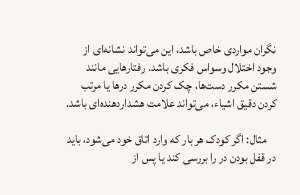نگران مواردی خاص باشد، این می‌تواند نشانه‌ای از وجود اختلال وسواس فکری باشد. رفتارهایی مانند شستن مکرر دست‌ها، چک کردن مکرر درها یا مرتب کردن دقیق اشیاء، می‌تواند علامت هشداردهنده‌ای باشد.

    مثال: اگر کودک هر بار که وارد اتاق خود می‌شود، باید در قفل بودن در را بررسی کند یا پس از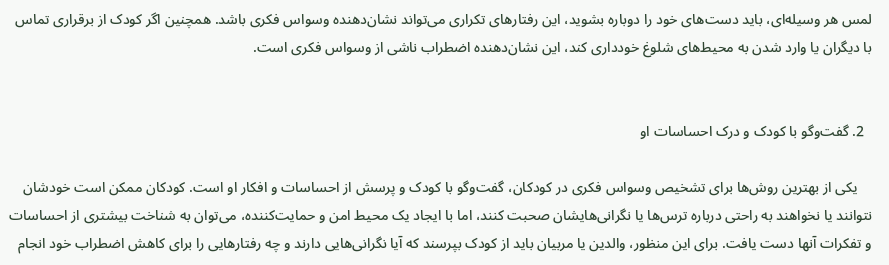لمس هر وسیله‌ای، باید دست‌های خود را دوباره بشوید، این رفتارهای تکراری می‌تواند نشان‌دهنده وسواس فکری باشد. همچنین اگر کودک از برقراری تماس با دیگران یا وارد شدن به محیط‌های شلوغ خودداری کند، این نشان‌دهنده اضطراب ناشی از وسواس فکری است.


  2. گفت‌وگو با کودک و درک احساسات او

    یکی از بهترین روش‌ها برای تشخیص وسواس فکری در کودکان، گفت‌وگو با کودک و پرسش از احساسات و افکار او است. کودکان ممکن است خودشان نتوانند یا نخواهند به راحتی درباره ترس‌ها یا نگرانی‌هایشان صحبت کنند، اما با ایجاد یک محیط امن و حمایت‌کننده، می‌توان به شناخت بیشتری از احساسات و تفکرات آنها دست یافت. برای این منظور، والدین یا مربیان باید از کودک بپرسند که آیا نگرانی‌هایی دارند و چه رفتارهایی را برای کاهش اضطراب خود انجام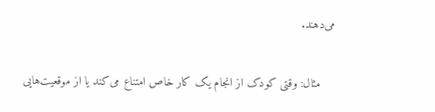می‌دهند.

    مثال: وقتی کودک از انجام یک کار خاص امتناع می‌کند یا از موقعیت‌هایی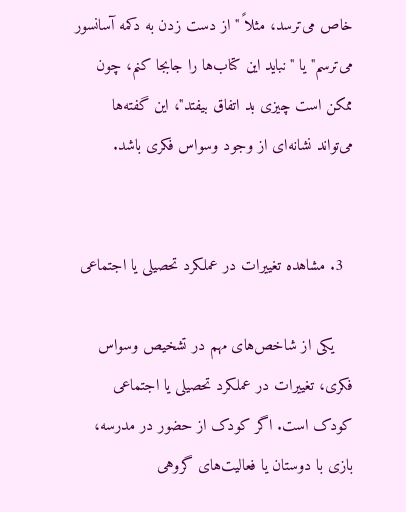خاص می‌ترسد، مثلاً "از دست زدن به دکمه آسانسور می‌ترسم" یا "نباید این کتاب‌ها را جابجا کنم، چون ممکن است چیزی بد اتفاق بیفتد"، این گفته‌ها می‌تواند نشانه‌ای از وجود وسواس فکری باشد.


  3. مشاهده تغییرات در عملکرد تحصیلی یا اجتماعی

    یکی از شاخص‌های مهم در تشخیص وسواس فکری، تغییرات در عملکرد تحصیلی یا اجتماعی کودک است. اگر کودک از حضور در مدرسه، بازی با دوستان یا فعالیت‌های گروهی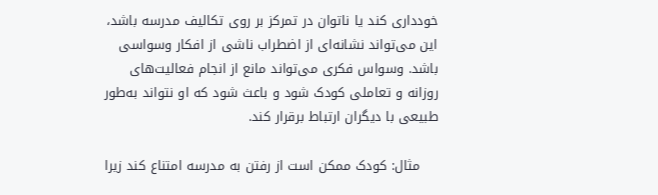خودداری کند یا ناتوان در تمرکز بر روی تکالیف مدرسه باشد، این می‌تواند نشانه‌ای از اضطراب ناشی از افکار وسواسی باشد. وسواس فکری می‌تواند مانع از انجام فعالیت‌های روزانه و تعاملی کودک شود و باعث شود که او نتواند به‌طور طبیعی با دیگران ارتباط برقرار کند.

    مثال: کودک ممکن است از رفتن به مدرسه امتناع کند زیرا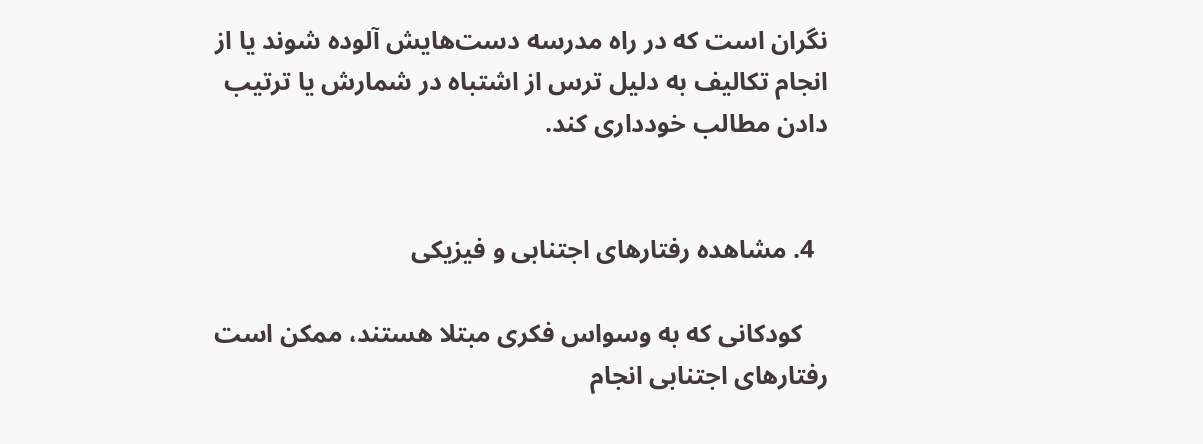نگران است که در راه مدرسه دست‌هایش آلوده شوند یا از انجام تکالیف به دلیل ترس از اشتباه در شمارش یا ترتیب دادن مطالب خودداری کند.


  4. مشاهده رفتارهای اجتنابی و فیزیکی

    کودکانی که به وسواس فکری مبتلا هستند، ممکن است رفتارهای اجتنابی انجام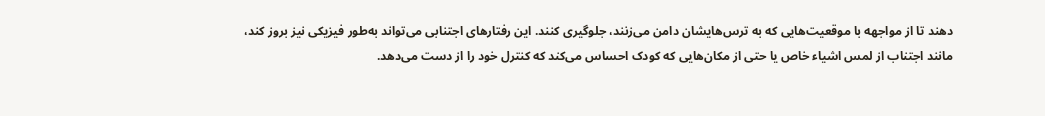دهند تا از مواجهه با موقعیت‌هایی که به ترس‌هایشان دامن می‌زنند، جلوگیری کنند. این رفتارهای اجتنابی می‌تواند به‌طور فیزیکی نیز بروز کند، مانند اجتناب از لمس اشیاء خاص یا حتی از مکان‌هایی که کودک احساس می‌کند که کنترل خود را از دست می‌دهد.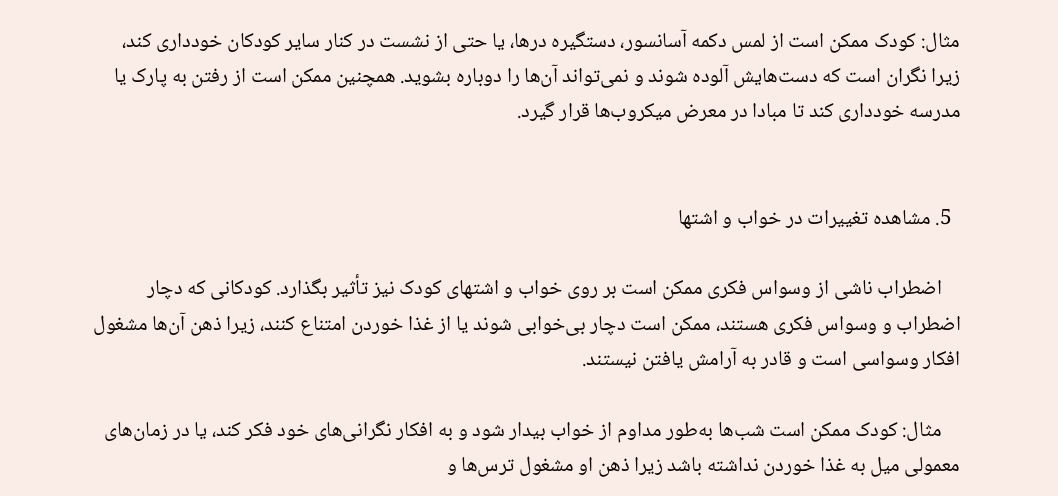مثال: کودک ممکن است از لمس دکمه آسانسور، دستگیره درها، یا حتی از نشست در کنار سایر کودکان خودداری کند، زیرا نگران است که دست‌هایش آلوده شوند و نمی‌تواند آن‌ها را دوباره بشوید. همچنین ممکن است از رفتن به پارک یا مدرسه خودداری کند تا مبادا در معرض میکروب‌ها قرار گیرد.


  5. مشاهده تغییرات در خواب و اشتها

    اضطراب ناشی از وسواس فکری ممکن است بر روی خواب و اشتهای کودک نیز تأثیر بگذارد. کودکانی که دچار اضطراب و وسواس فکری هستند، ممکن است دچار بی‌خوابی شوند یا از غذا خوردن امتناع کنند، زیرا ذهن آن‌ها مشغول افکار وسواسی است و قادر به آرامش یافتن نیستند.

    مثال: کودک ممکن است شب‌ها به‌طور مداوم از خواب بیدار شود و به افکار نگرانی‌های خود فکر کند، یا در زمان‌های معمولی میل به غذا خوردن نداشته باشد زیرا ذهن او مشغول ترس‌ها و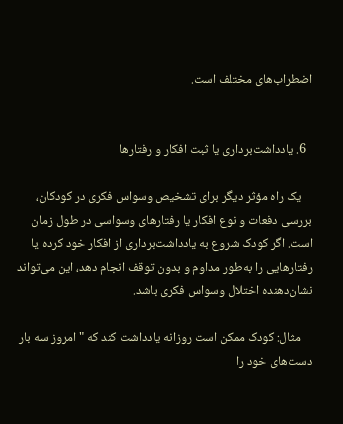اضطراب‌های مختلف است.


  6. یادداشت‌برداری یا ثبت افکار و رفتارها

    یک راه مؤثر دیگر برای تشخیص وسواس فکری در کودکان، بررسی دفعات و نوع افکار یا رفتارهای وسواسی در طول زمان است. اگر کودک شروع به یادداشت‌برداری از افکار خود کرده یا رفتارهایی را به‌طور مداوم و بدون توقف انجام دهد، این می‌تواند نشان‌دهنده اختلال وسواس فکری باشد.

    مثال: کودک ممکن است روزانه یادداشت کند که "امروز سه بار دست‌های خود را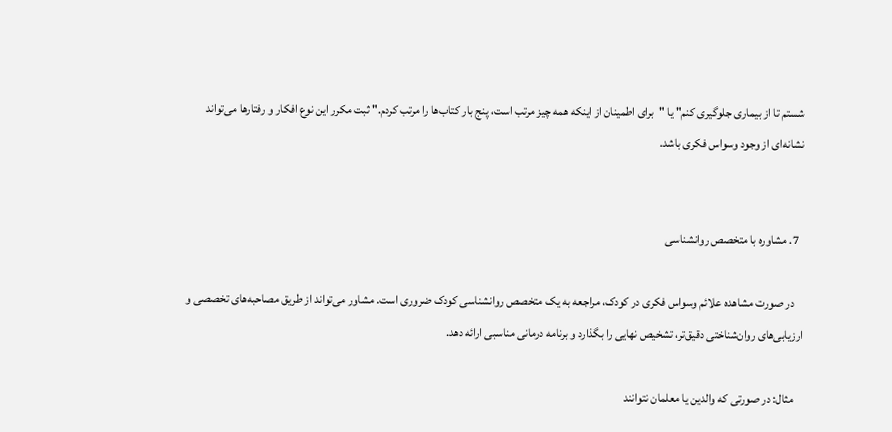شستم تا از بیماری جلوگیری کنم" یا "برای اطمینان از اینکه همه چیز مرتب است، پنج بار کتاب‌ها را مرتب کردم." ثبت مکرر این نوع افکار و رفتارها می‌تواند نشانه‌ای از وجود وسواس فکری باشد.


  7. مشاوره با متخصص روانشناسی

    در صورت مشاهده علائم وسواس فکری در کودک، مراجعه به یک متخصص روانشناسی کودک ضروری است. مشاور می‌تواند از طریق مصاحبه‌های تخصصی و ارزیابی‌های روان‌شناختی دقیق‌تر، تشخیص نهایی را بگذارد و برنامه درمانی مناسبی ارائه دهد.

    مثال: در صورتی که والدین یا معلمان نتوانند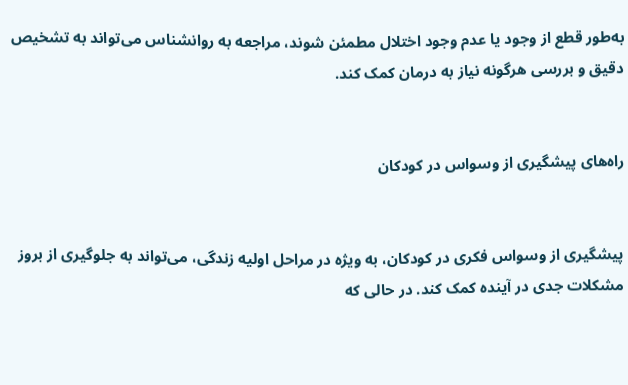به‌طور قطع از وجود یا عدم وجود اختلال مطمئن شوند، مراجعه به روانشناس می‌تواند به تشخیص دقیق و بررسی هرگونه نیاز به درمان کمک کند.


راه‌های پیشگیری از وسواس در کودکان


پیشگیری از وسواس فکری در کودکان، به ویژه در مراحل اولیه زندگی، می‌تواند به جلوگیری از بروز مشکلات جدی در آینده کمک کند. در حالی که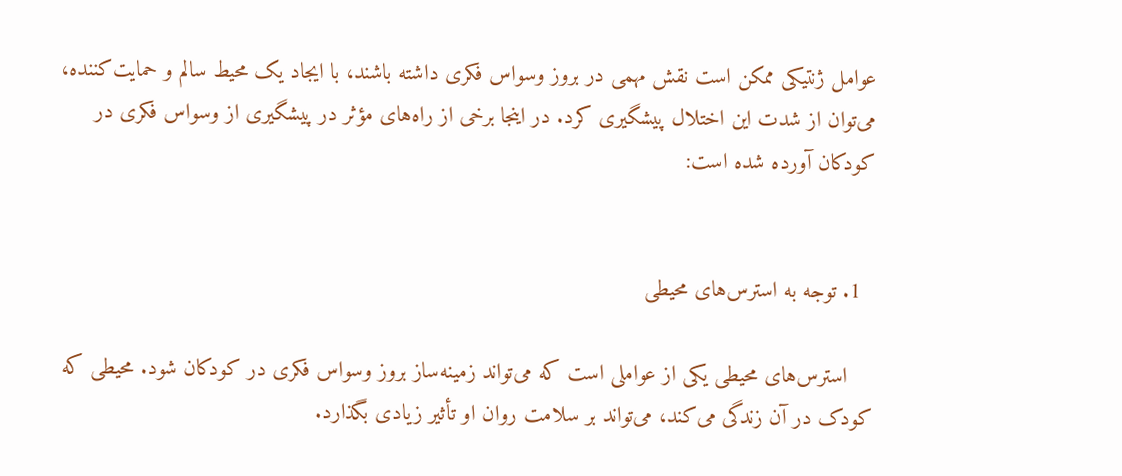عوامل ژنتیکی ممکن است نقش مهمی در بروز وسواس فکری داشته باشند، با ایجاد یک محیط سالم و حمایت‌کننده، می‌توان از شدت این اختلال پیشگیری کرد. در اینجا برخی از راه‌های مؤثر در پیشگیری از وسواس فکری در کودکان آورده شده است:


  1. توجه به استرس‌های محیطی

    استرس‌های محیطی یکی از عواملی است که می‌تواند زمینه‌ساز بروز وسواس فکری در کودکان شود. محیطی که کودک در آن زندگی می‌کند، می‌تواند بر سلامت روان او تأثیر زیادی بگذارد.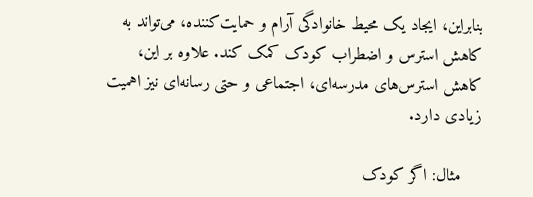بنابراین، ایجاد یک محیط خانوادگی آرام و حمایت‌کننده، می‌تواند به کاهش استرس و اضطراب کودک کمک کند. علاوه بر این، کاهش استرس‌های مدرسه‌ای، اجتماعی و حتی رسانه‌ای نیز اهمیت زیادی دارد.

    مثال: اگر کودک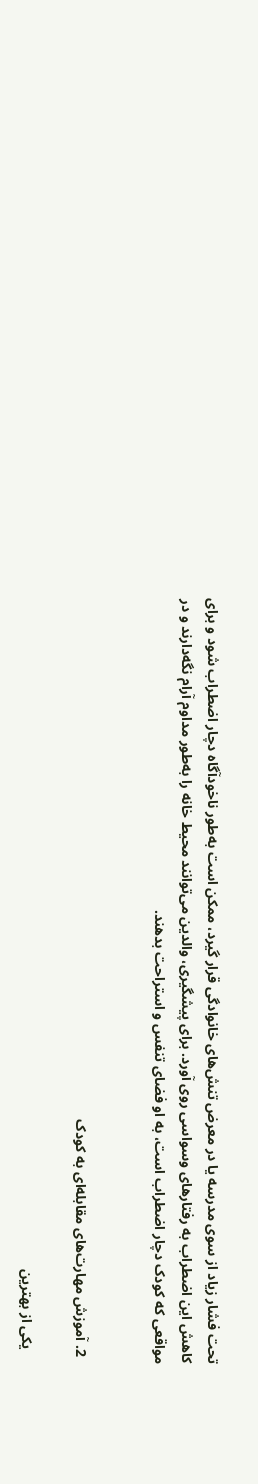تحت فشار زیاد از سوی مدرسه یا در معرض تنش‌های خانوادگی قرار گیرد، ممکن است به‌طور ناخودآگاه دچار اضطراب شود و برای کاهش این اضطراب به رفتارهای وسواسی روی آورد. برای پیشگیری، والدین می‌توانند محیط خانه را به‌طور مداوم آرام نگه‌دارند و در مواقعی که کودک دچار اضطراب است، به او فضای تنفس و استراحت بدهند.


  2. آموزش مهارت‌های مقابله‌ای به کودک

    یکی از بهترین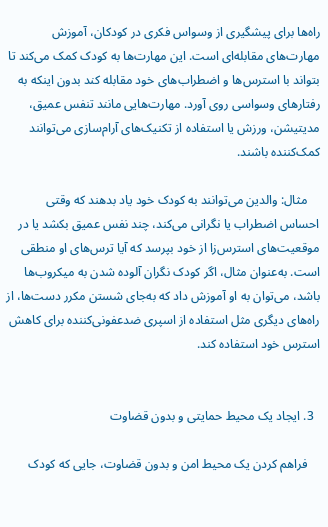راه‌ها برای پیشگیری از وسواس فکری در کودکان، آموزش مهارت‌های مقابله‌ای است. این مهارت‌ها به کودک کمک می‌کند تا بتواند با استرس‌ها و اضطراب‌های خود مقابله کند بدون اینکه به رفتارهای وسواسی روی آورد. مهارت‌هایی مانند تنفس عمیق، مدیتیشن، ورزش یا استفاده از تکنیک‌های آرام‌سازی می‌توانند کمک‌کننده باشند.

    مثال: والدین می‌توانند به کودک خود یاد بدهند که وقتی احساس اضطراب یا نگرانی می‌کند، چند نفس عمیق بکشد یا در موقعیت‌های استرس‌زا از خود بپرسد که آیا ترس‌های او منطقی است. به‌عنوان مثال، اگر کودک نگران آلوده شدن به میکروب‌ها باشد، می‌توان به او آموزش داد که به‌جای شستن مکرر دست‌ها، از راه‌های دیگری مثل استفاده از اسپری ضدعفونی‌کننده برای کاهش استرس خود استفاده کند.


  3. ایجاد یک محیط حمایتی و بدون قضاوت

    فراهم کردن یک محیط امن و بدون قضاوت، جایی که کودک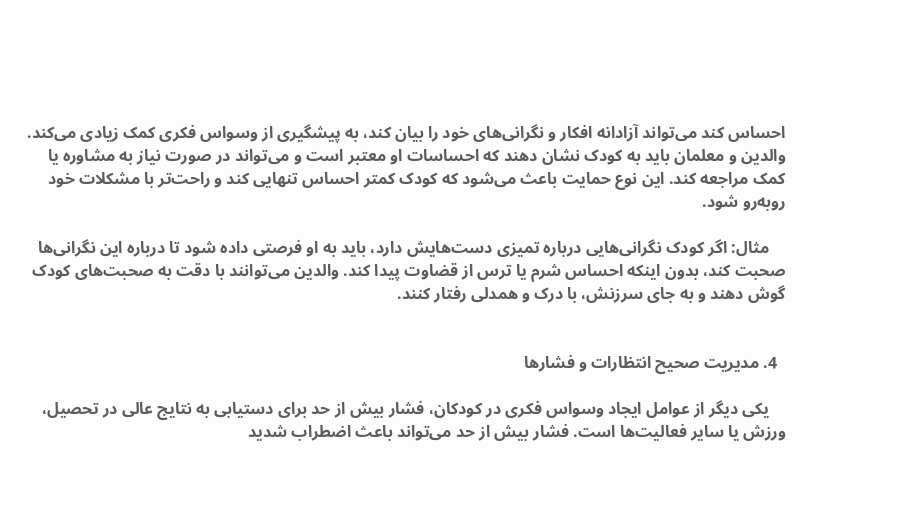احساس کند می‌تواند آزادانه افکار و نگرانی‌های خود را بیان کند، به پیشگیری از وسواس فکری کمک زیادی می‌کند. والدین و معلمان باید به کودک نشان دهند که احساسات او معتبر است و می‌تواند در صورت نیاز به مشاوره یا کمک مراجعه کند. این نوع حمایت باعث می‌شود که کودک کمتر احساس تنهایی کند و راحت‌تر با مشکلات خود روبه‌رو شود.

    مثال: اگر کودک نگرانی‌هایی درباره تمیزی دست‌هایش دارد، باید به او فرصتی داده شود تا درباره این نگرانی‌ها صحبت کند، بدون اینکه احساس شرم یا ترس از قضاوت پیدا کند. والدین می‌توانند با دقت به صحبت‌های کودک گوش دهند و به جای سرزنش، با درک و همدلی رفتار کنند.


  4. مدیریت صحیح انتظارات و فشارها

    یکی دیگر از عوامل ایجاد وسواس فکری در کودکان، فشار بیش از حد برای دستیابی به نتایج عالی در تحصیل، ورزش یا سایر فعالیت‌ها است. فشار بیش از حد می‌تواند باعث اضطراب شدید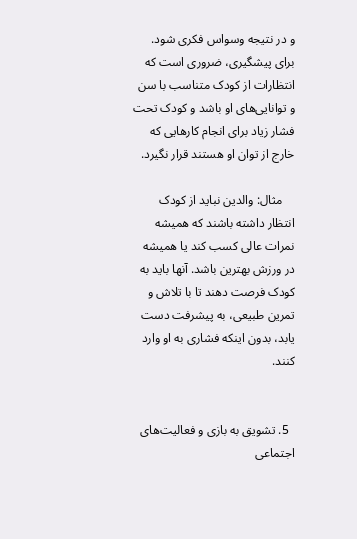و در نتیجه وسواس فکری شود. برای پیشگیری، ضروری است که انتظارات از کودک متناسب با سن و توانایی‌های او باشد و کودک تحت فشار زیاد برای انجام کارهایی که خارج از توان او هستند قرار نگیرد.

    مثال: والدین نباید از کودک انتظار داشته باشند که همیشه نمرات عالی کسب کند یا همیشه در ورزش بهترین باشد. آنها باید به کودک فرصت دهند تا با تلاش و تمرین طبیعی، به پیشرفت دست یابد، بدون اینکه فشاری به او وارد کنند.


  5. تشویق به بازی و فعالیت‌های اجتماعی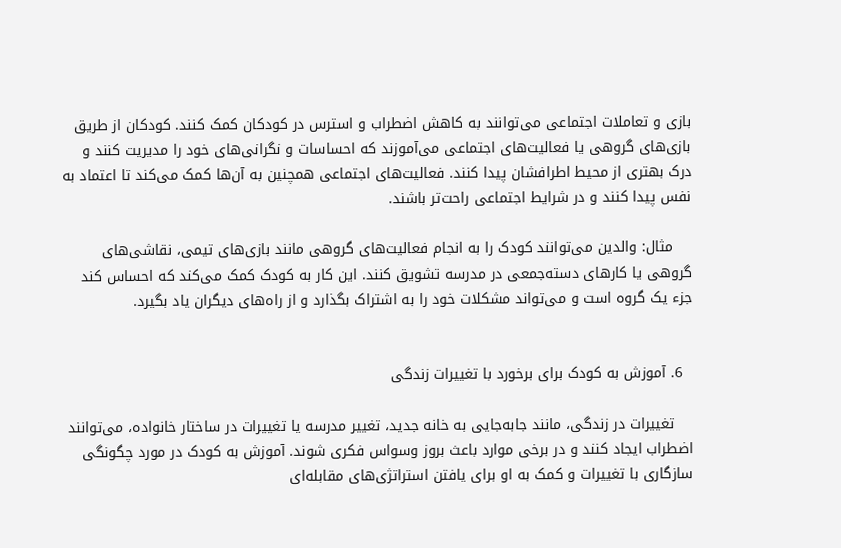بازی و تعاملات اجتماعی می‌توانند به کاهش اضطراب و استرس در کودکان کمک کنند. کودکان از طریق بازی‌های گروهی یا فعالیت‌های اجتماعی می‌آموزند که احساسات و نگرانی‌های خود را مدیریت کنند و درک بهتری از محیط اطرافشان پیدا کنند. فعالیت‌های اجتماعی همچنین به آن‌ها کمک می‌کند تا اعتماد به نفس پیدا کنند و در شرایط اجتماعی راحت‌تر باشند.

    مثال: والدین می‌توانند کودک را به انجام فعالیت‌های گروهی مانند بازی‌های تیمی، نقاشی‌های گروهی یا کارهای دسته‌جمعی در مدرسه تشویق کنند. این کار به کودک کمک می‌کند که احساس کند جزء یک گروه است و می‌تواند مشکلات خود را به اشتراک بگذارد و از راه‌های دیگران یاد بگیرد.


  6. آموزش به کودک برای برخورد با تغییرات زندگی

    تغییرات در زندگی، مانند جابه‌جایی به خانه جدید، تغییر مدرسه یا تغییرات در ساختار خانواده، می‌توانند اضطراب ایجاد کنند و در برخی موارد باعث بروز وسواس فکری شوند. آموزش به کودک در مورد چگونگی سازگاری با تغییرات و کمک به او برای یافتن استراتژی‌های مقابله‌ای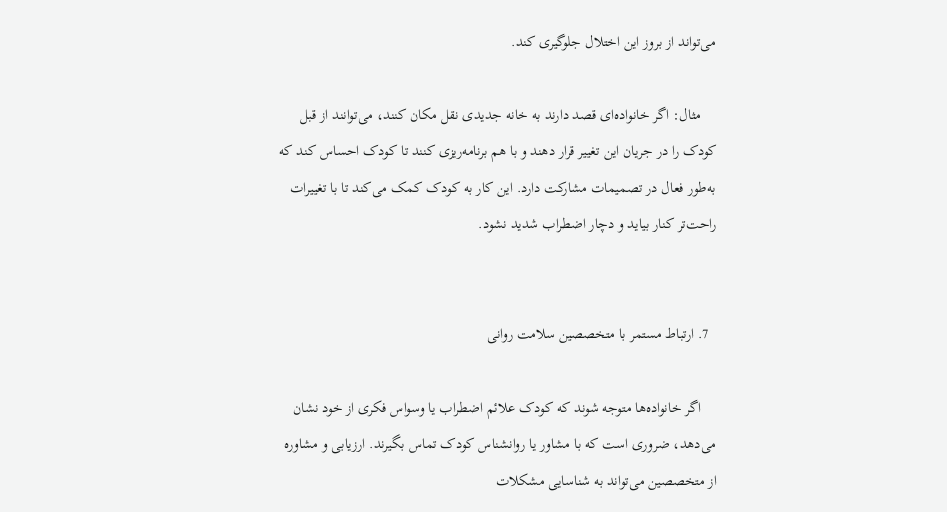می‌تواند از بروز این اختلال جلوگیری کند.

    مثال: اگر خانواده‌ای قصد دارند به خانه جدیدی نقل مکان کنند، می‌توانند از قبل کودک را در جریان این تغییر قرار دهند و با هم برنامه‌ریزی کنند تا کودک احساس کند که به‌طور فعال در تصمیمات مشارکت دارد. این کار به کودک کمک می‌کند تا با تغییرات راحت‌تر کنار بیاید و دچار اضطراب شدید نشود.


  7. ارتباط مستمر با متخصصین سلامت روانی

    اگر خانواده‌ها متوجه شوند که کودک علائم اضطراب یا وسواس فکری از خود نشان می‌دهد، ضروری است که با مشاور یا روانشناس کودک تماس بگیرند. ارزیابی و مشاوره از متخصصین می‌تواند به شناسایی مشکلات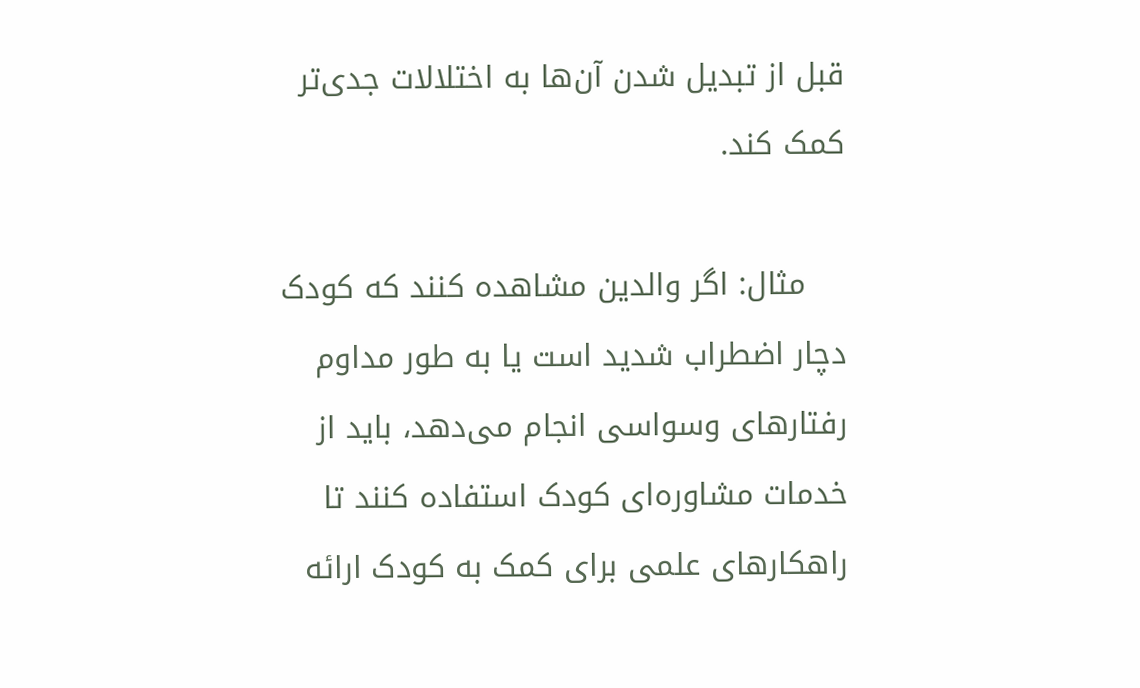قبل از تبدیل شدن آن‌ها به اختلالات جدی‌تر کمک کند.

    مثال: اگر والدین مشاهده کنند که کودک دچار اضطراب شدید است یا به طور مداوم رفتارهای وسواسی انجام می‌دهد، باید از خدمات مشاوره‌ای کودک استفاده کنند تا راهکارهای علمی برای کمک به کودک ارائه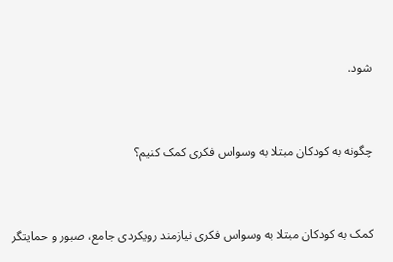شود.


چگونه به کودکان مبتلا به وسواس فکری کمک کنیم؟


کمک به کودکان مبتلا به وسواس فکری نیازمند رویکردی جامع، صبور و حمایتگر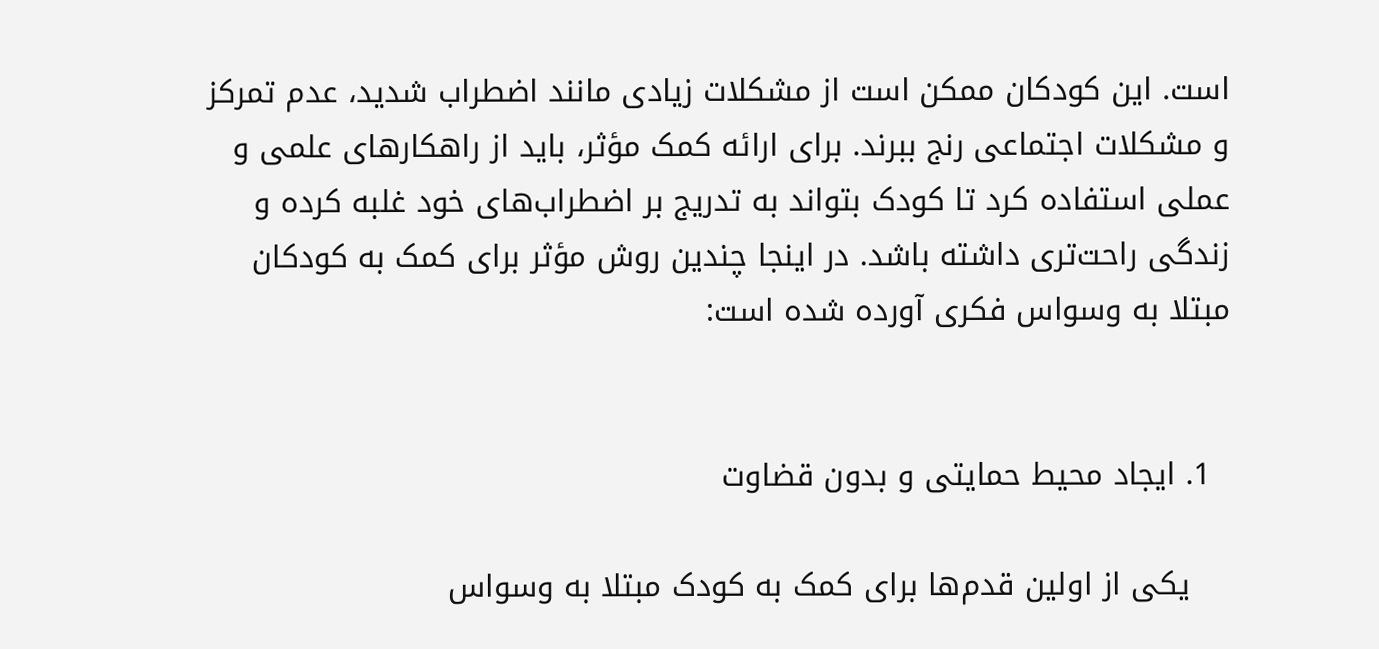است. این کودکان ممکن است از مشکلات زیادی مانند اضطراب شدید، عدم تمرکز و مشکلات اجتماعی رنج ببرند. برای ارائه کمک مؤثر، باید از راهکارهای علمی و عملی استفاده کرد تا کودک بتواند به تدریج بر اضطراب‌های خود غلبه کرده و زندگی راحت‌تری داشته باشد. در اینجا چندین روش مؤثر برای کمک به کودکان مبتلا به وسواس فکری آورده شده است:


  1. ایجاد محیط حمایتی و بدون قضاوت

    یکی از اولین قدم‌ها برای کمک به کودک مبتلا به وسواس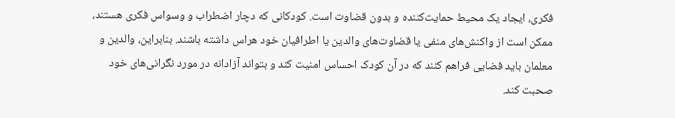فکری، ایجاد یک محیط حمایت‌کننده و بدون قضاوت است. کودکانی که دچار اضطراب و وسواس فکری هستند، ممکن است از واکنش‌های منفی یا قضاوت‌های والدین یا اطرافیان خود هراس داشته باشند. بنابراین، والدین و معلمان باید فضایی فراهم کنند که در آن کودک احساس امنیت کند و بتواند آزادانه در مورد نگرانی‌های خود صحبت کند.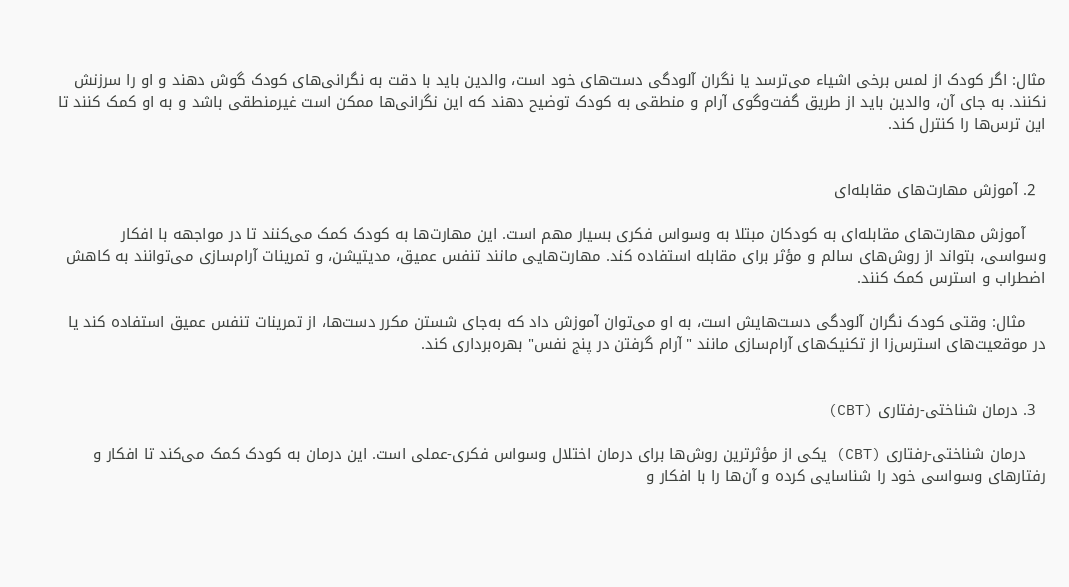مثال: اگر کودک از لمس برخی اشیاء می‌ترسد یا نگران آلودگی دست‌های خود است، والدین باید با دقت به نگرانی‌های کودک گوش دهند و او را سرزنش نکنند. به جای آن، والدین باید از طریق گفت‌وگوی آرام و منطقی به کودک توضیح دهند که این نگرانی‌ها ممکن است غیرمنطقی باشد و به او کمک کنند تا این ترس‌ها را کنترل کند.


  2. آموزش مهارت‌های مقابله‌ای

    آموزش مهارت‌های مقابله‌ای به کودکان مبتلا به وسواس فکری بسیار مهم است. این مهارت‌ها به کودک کمک می‌کنند تا در مواجهه با افکار وسواسی، بتواند از روش‌های سالم و مؤثر برای مقابله استفاده کند. مهارت‌هایی مانند تنفس عمیق، مدیتیشن، و تمرینات آرام‌سازی می‌توانند به کاهش اضطراب و استرس کمک کنند.

    مثال: وقتی کودک نگران آلودگی دست‌هایش است، به او می‌توان آموزش داد که به‌جای شستن مکرر دست‌ها، از تمرینات تنفس عمیق استفاده کند یا در موقعیت‌های استرس‌زا از تکنیک‌های آرام‌سازی مانند "آرام گرفتن در پنج نفس" بهره‌برداری کند.


  3. درمان شناختی-رفتاری (CBT)

    درمان شناختی-رفتاری (CBT) یکی از مؤثرترین روش‌ها برای درمان اختلال وسواس فکری-عملی است. این درمان به کودک کمک می‌کند تا افکار و رفتارهای وسواسی خود را شناسایی کرده و آن‌ها را با افکار و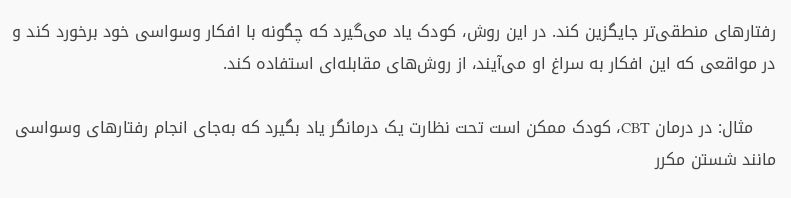رفتارهای منطقی‌تر جایگزین کند. در این روش، کودک یاد می‌گیرد که چگونه با افکار وسواسی خود برخورد کند و در مواقعی که این افکار به سراغ او می‌آیند، از روش‌های مقابله‌ای استفاده کند.

    مثال: در درمان CBT، کودک ممکن است تحت نظارت یک درمانگر یاد بگیرد که به‌جای انجام رفتارهای وسواسی مانند شستن مکرر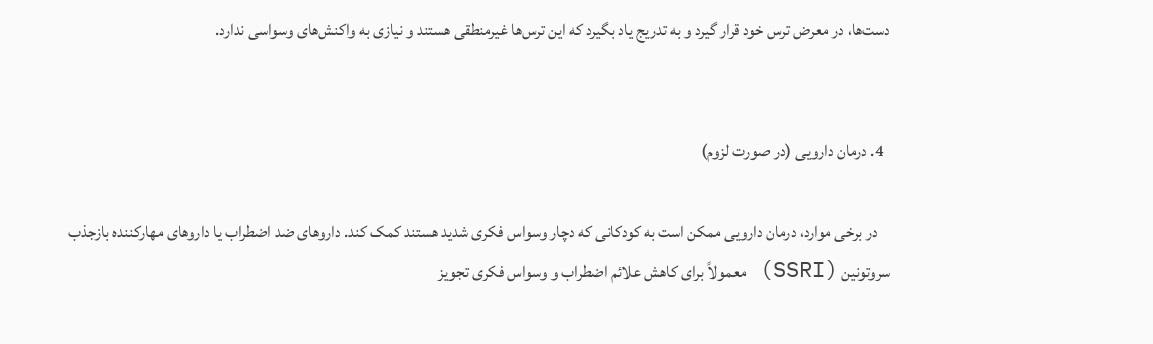دست‌ها، در معرض ترس خود قرار گیرد و به تدریج یاد بگیرد که این ترس‌ها غیرمنطقی هستند و نیازی به واکنش‌های وسواسی ندارد.


  4. درمان دارویی (در صورت لزوم)

    در برخی موارد، درمان دارویی ممکن است به کودکانی که دچار وسواس فکری شدید هستند کمک کند. داروهای ضد اضطراب یا داروهای مهارکننده بازجذب سروتونین (SSRI) معمولاً برای کاهش علائم اضطراب و وسواس فکری تجویز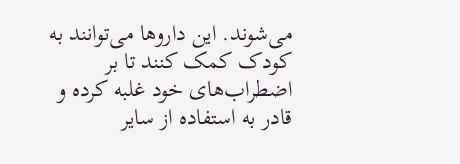می‌شوند. این داروها می‌توانند به کودک کمک کنند تا بر اضطراب‌های خود غلبه کرده و قادر به استفاده از سایر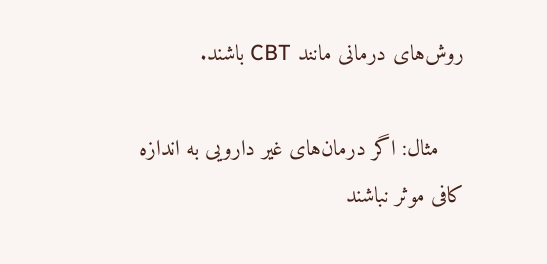روش‌های درمانی مانند CBT باشند.

    مثال: اگر درمان‌های غیر دارویی به اندازه کافی موثر نباشند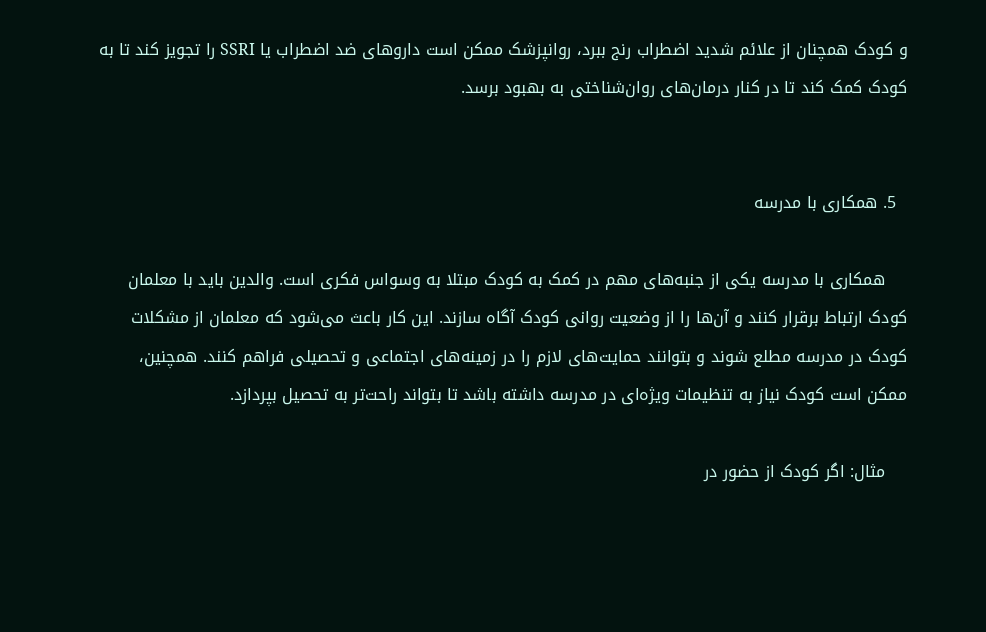و کودک همچنان از علائم شدید اضطراب رنج ببرد، روانپزشک ممکن است داروهای ضد اضطراب یا SSRI را تجویز کند تا به کودک کمک کند تا در کنار درمان‌های روان‌شناختی به بهبود برسد.


  5. همکاری با مدرسه

    همکاری با مدرسه یکی از جنبه‌های مهم در کمک به کودک مبتلا به وسواس فکری است. والدین باید با معلمان کودک ارتباط برقرار کنند و آن‌ها را از وضعیت روانی کودک آگاه سازند. این کار باعث می‌شود که معلمان از مشکلات کودک در مدرسه مطلع شوند و بتوانند حمایت‌های لازم را در زمینه‌های اجتماعی و تحصیلی فراهم کنند. همچنین، ممکن است کودک نیاز به تنظیمات ویژه‌ای در مدرسه داشته باشد تا بتواند راحت‌تر به تحصیل بپردازد.

    مثال: اگر کودک از حضور در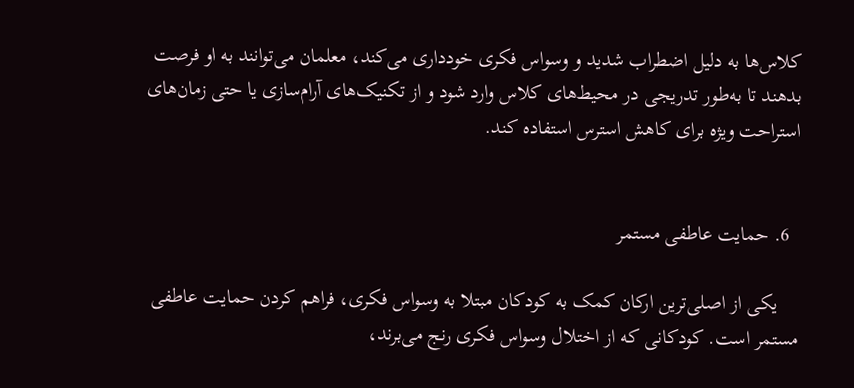کلاس‌ها به دلیل اضطراب شدید و وسواس فکری خودداری می‌کند، معلمان می‌توانند به او فرصت بدهند تا به‌طور تدریجی در محیط‌های کلاس وارد شود و از تکنیک‌های آرام‌سازی یا حتی زمان‌های استراحت ویژه برای کاهش استرس استفاده کند.


  6. حمایت عاطفی مستمر

    یکی از اصلی‌ترین ارکان کمک به کودکان مبتلا به وسواس فکری، فراهم کردن حمایت عاطفی مستمر است. کودکانی که از اختلال وسواس فکری رنج می‌برند،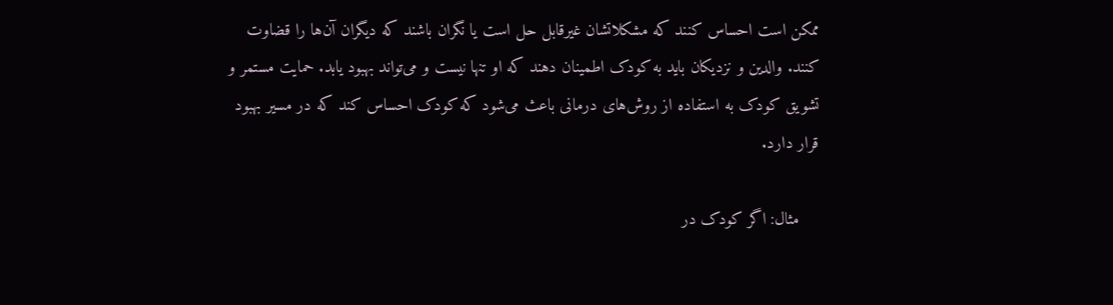ممکن است احساس کنند که مشکلاتشان غیرقابل حل است یا نگران باشند که دیگران آن‌ها را قضاوت کنند. والدین و نزدیکان باید به کودک اطمینان دهند که او تنها نیست و می‌تواند بهبود یابد. حمایت مستمر و تشویق کودک به استفاده از روش‌های درمانی باعث می‌شود که کودک احساس کند که در مسیر بهبود قرار دارد.

    مثال: اگر کودک در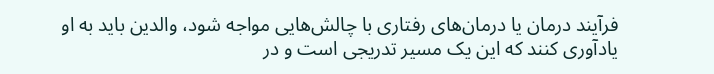فرآیند درمان یا درمان‌های رفتاری با چالش‌هایی مواجه شود، والدین باید به او یادآوری کنند که این یک مسیر تدریجی است و در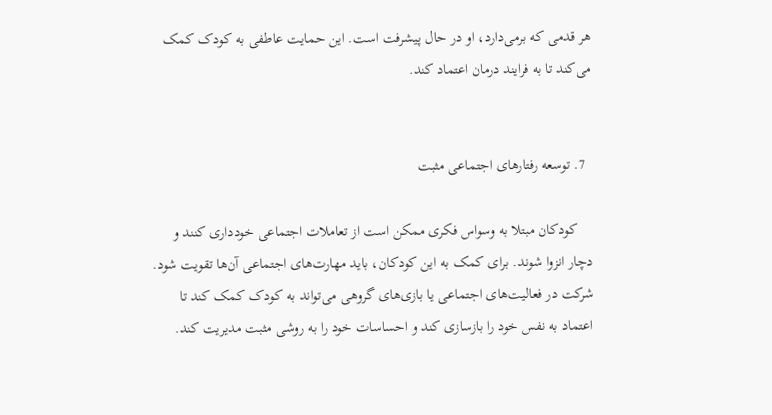هر قدمی که برمی‌دارد، او در حال پیشرفت است. این حمایت عاطفی به کودک کمک می‌کند تا به فرایند درمان اعتماد کند.


  7. توسعه رفتارهای اجتماعی مثبت

    کودکان مبتلا به وسواس فکری ممکن است از تعاملات اجتماعی خودداری کنند و دچار انزوا شوند. برای کمک به این کودکان، باید مهارت‌های اجتماعی آن‌ها تقویت شود. شرکت در فعالیت‌های اجتماعی یا بازی‌های گروهی می‌تواند به کودک کمک کند تا اعتماد به نفس خود را بازسازی کند و احساسات خود را به روشی مثبت مدیریت کند.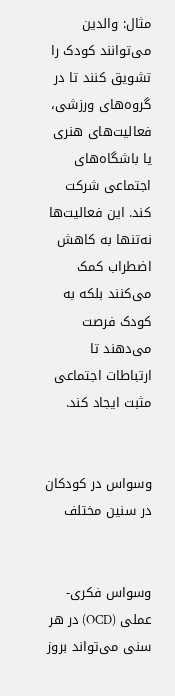مثال: والدین می‌توانند کودک را تشویق کنند تا در گروه‌های ورزشی، فعالیت‌های هنری یا باشگاه‌های اجتماعی شرکت کند. این فعالیت‌ها نه‌تنها به کاهش اضطراب کمک می‌کنند بلکه به کودک فرصت می‌دهند تا ارتباطات اجتماعی مثبت ایجاد کند.


وسواس در کودکان در سنین مختلف


وسواس فکری-عملی (OCD) در هر سنی می‌تواند بروز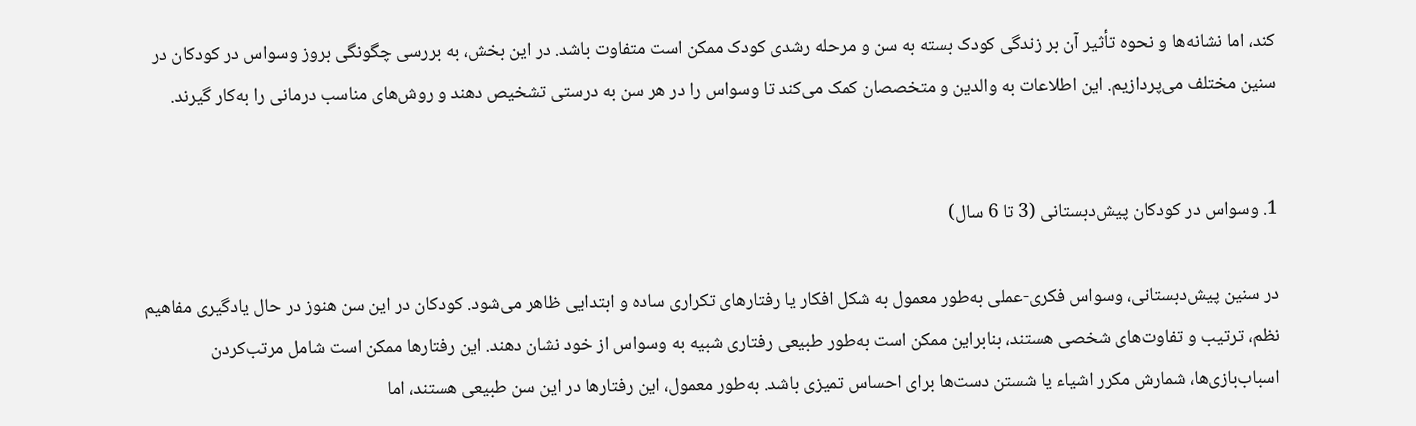کند، اما نشانه‌ها و نحوه تأثیر آن بر زندگی کودک بسته به سن و مرحله رشدی کودک ممکن است متفاوت باشد. در این بخش، به بررسی چگونگی بروز وسواس در کودکان در سنین مختلف می‌پردازیم. این اطلاعات به والدین و متخصصان کمک می‌کند تا وسواس را در هر سن به درستی تشخیص دهند و روش‌های مناسب درمانی را به‌کار گیرند.


1. وسواس در کودکان پیش‌دبستانی (3 تا 6 سال)

در سنین پیش‌دبستانی، وسواس فکری-عملی به‌طور معمول به شکل افکار یا رفتارهای تکراری ساده و ابتدایی ظاهر می‌شود. کودکان در این سن هنوز در حال یادگیری مفاهیم نظم، ترتیب و تفاوت‌های شخصی هستند، بنابراین ممکن است به‌طور طبیعی رفتاری شبیه به وسواس از خود نشان دهند. این رفتارها ممکن است شامل مرتب‌کردن اسباب‌بازی‌ها، شمارش مکرر اشیاء یا شستن دست‌ها برای احساس تمیزی باشد. به‌طور معمول، این رفتارها در این سن طبیعی هستند، اما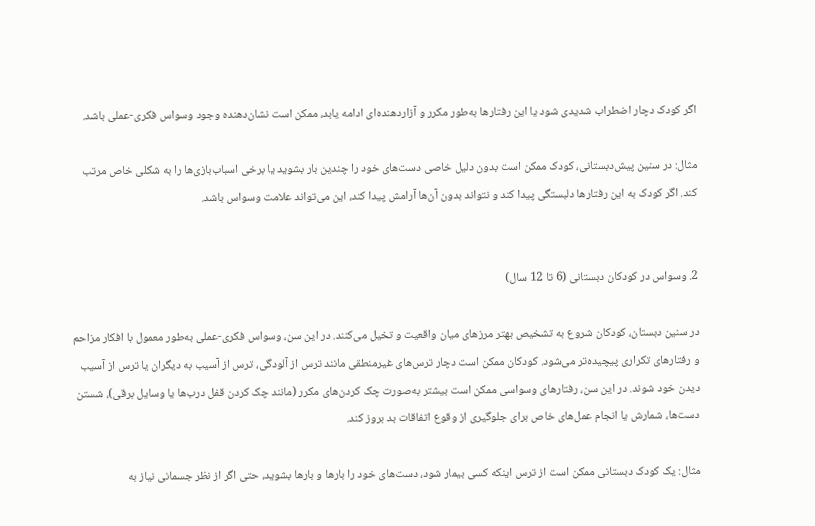اگر کودک دچار اضطراب شدیدی شود یا این رفتارها به‌طور مکرر و آزاردهنده‌ای ادامه یابد، ممکن است نشان‌دهنده وجود وسواس فکری-عملی باشد.

مثال: در سنین پیش‌دبستانی، کودک ممکن است بدون دلیل خاصی دست‌های خود را چندین بار بشوید یا برخی اسباب‌بازی‌ها را به شکلی خاص مرتب کند. اگر کودک به این رفتارها دلبستگی پیدا کند و نتواند بدون آن‌ها آرامش پیدا کند، این می‌تواند علامت وسواس باشد.


2. وسواس در کودکان دبستانی (6 تا 12 سال)

در سنین دبستان، کودکان شروع به تشخیص بهتر مرزهای میان واقعیت و تخیل می‌کنند. در این سن، وسواس فکری-عملی به‌طور معمول با افکار مزاحم و رفتارهای تکراری پیچیده‌تر می‌شود. کودکان ممکن است دچار ترس‌های غیرمنطقی مانند ترس از آلودگی، ترس از آسیب به دیگران یا ترس از آسیب دیدن خود شوند. در این سن، رفتارهای وسواسی ممکن است بیشتر به‌صورت چک کردن‌های مکرر (مانند چک کردن قفل درب‌ها یا وسایل برقی)، شستن دست‌ها، شمارش یا انجام عمل‌های خاص برای جلوگیری از وقوع اتفاقات بد بروز کند.

مثال: یک کودک دبستانی ممکن است از ترس اینکه کسی بیمار شود، دست‌های خود را بارها و بارها بشوید، حتی اگر از نظر جسمانی نیاز به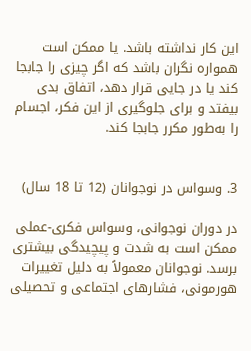این کار نداشته باشد. یا ممکن است همواره نگران باشد که اگر چیزی را جابجا کند یا در جایی قرار دهد، اتفاق بدی بیفتد و برای جلوگیری از این فکر، اجسام را به‌طور مکرر جابجا کند.


3. وسواس در نوجوانان (12 تا 18 سال)

در دوران نوجوانی، وسواس فکری-عملی ممکن است به شدت و پیچیدگی بیشتری برسد. نوجوانان معمولاً به دلیل تغییرات هورمونی، فشارهای اجتماعی و تحصیلی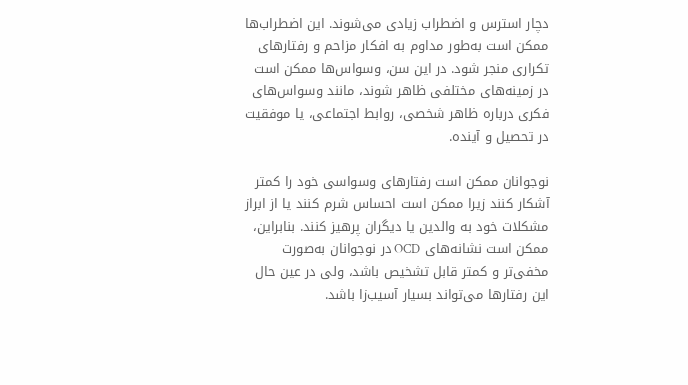دچار استرس و اضطراب زیادی می‌شوند. این اضطراب‌ها ممکن است به‌طور مداوم به افکار مزاحم و رفتارهای تکراری منجر شود. در این سن، وسواس‌ها ممکن است در زمینه‌های مختلفی ظاهر شوند، مانند وسواس‌های فکری درباره ظاهر شخصی، روابط اجتماعی، یا موفقیت در تحصیل و آینده.

نوجوانان ممکن است رفتارهای وسواسی خود را کمتر آشکار کنند زیرا ممکن است احساس شرم کنند یا از ابراز مشکلات خود به والدین یا دیگران پرهیز کنند. بنابراین، ممکن است نشانه‌های OCD در نوجوانان به‌صورت مخفی‌تر و کمتر قابل تشخیص باشد، ولی در عین حال این رفتارها می‌تواند بسیار آسیب‌زا باشد.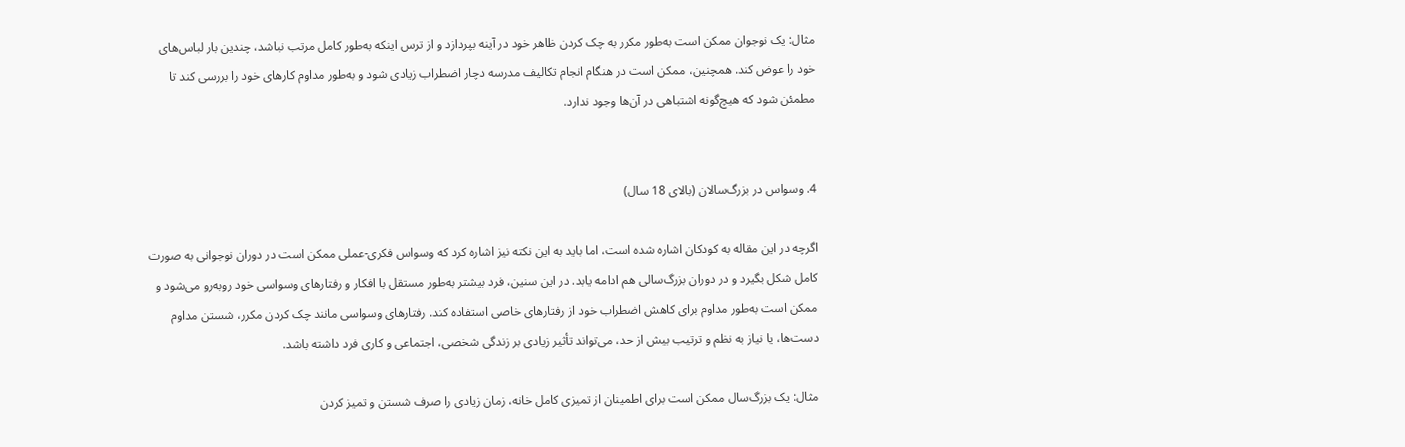مثال: یک نوجوان ممکن است به‌طور مکرر به چک کردن ظاهر خود در آینه بپردازد و از ترس اینکه به‌طور کامل مرتب نباشد، چندین بار لباس‌های خود را عوض کند. همچنین، ممکن است در هنگام انجام تکالیف مدرسه دچار اضطراب زیادی شود و به‌طور مداوم کارهای خود را بررسی کند تا مطمئن شود که هیچ‌گونه اشتباهی در آن‌ها وجود ندارد.


4. وسواس در بزرگ‌سالان (بالای 18 سال)

اگرچه در این مقاله به کودکان اشاره شده است، اما باید به این نکته نیز اشاره کرد که وسواس فکری-عملی ممکن است در دوران نوجوانی به صورت کامل شکل بگیرد و در دوران بزرگ‌سالی هم ادامه یابد. در این سنین، فرد بیشتر به‌طور مستقل با افکار و رفتارهای وسواسی خود روبه‌رو می‌شود و ممکن است به‌طور مداوم برای کاهش اضطراب خود از رفتارهای خاصی استفاده کند. رفتارهای وسواسی مانند چک کردن مکرر، شستن مداوم دست‌ها، یا نیاز به نظم و ترتیب بیش از حد، می‌تواند تأثیر زیادی بر زندگی شخصی، اجتماعی و کاری فرد داشته باشد.

مثال: یک بزرگ‌سال ممکن است برای اطمینان از تمیزی کامل خانه، زمان زیادی را صرف شستن و تمیز کردن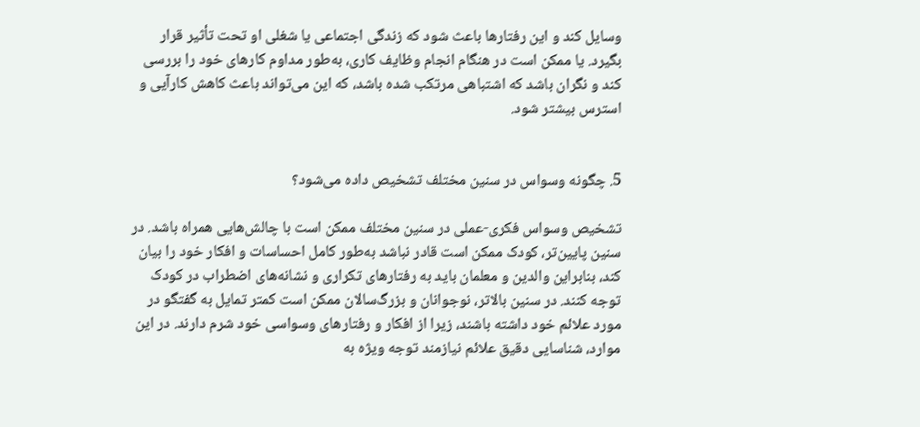وسایل کند و این رفتارها باعث شود که زندگی اجتماعی یا شغلی او تحت تأثیر قرار بگیرد. یا ممکن است در هنگام انجام وظایف کاری، به‌طور مداوم کارهای خود را بررسی کند و نگران باشد که اشتباهی مرتکب شده باشد، که این می‌تواند باعث کاهش کارآیی و استرس بیشتر شود.


5. چگونه وسواس در سنین مختلف تشخیص داده می‌شود؟

تشخیص وسواس فکری-عملی در سنین مختلف ممکن است با چالش‌هایی همراه باشد. در سنین پایین‌تر، کودک ممکن است قادر نباشد به‌طور کامل احساسات و افکار خود را بیان کند، بنابراین والدین و معلمان باید به رفتارهای تکراری و نشانه‌های اضطراب در کودک توجه کنند. در سنین بالاتر، نوجوانان و بزرگ‌سالان ممکن است کمتر تمایل به گفتگو در مورد علائم خود داشته باشند، زیرا از افکار و رفتارهای وسواسی خود شرم دارند. در این موارد، شناسایی دقیق علائم نیازمند توجه ویژه به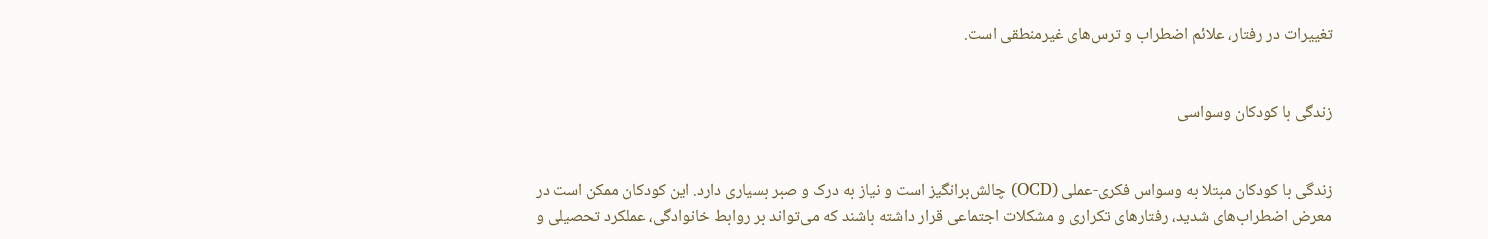تغییرات در رفتار، علائم اضطراب و ترس‌های غیرمنطقی است.


زندگی با کودکان وسواسی


زندگی با کودکان مبتلا به وسواس فکری-عملی (OCD) چالش‌برانگیز است و نیاز به درک و صبر بسیاری دارد. این کودکان ممکن است در معرض اضطراب‌های شدید، رفتارهای تکراری و مشکلات اجتماعی قرار داشته باشند که می‌تواند بر روابط خانوادگی، عملکرد تحصیلی و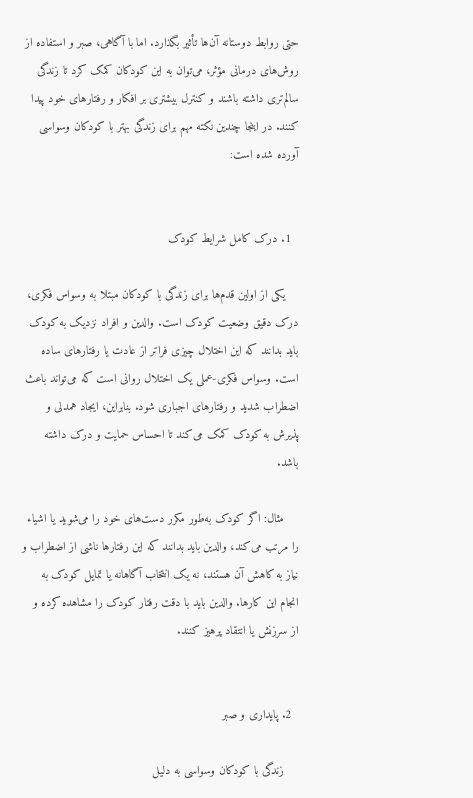حتی روابط دوستانه آن‌ها تأثیر بگذارد. اما با آگاهی، صبر و استفاده از روش‌های درمانی مؤثر، می‌توان به این کودکان کمک کرد تا زندگی سالم‌تری داشته باشند و کنترل بیشتری بر افکار و رفتارهای خود پیدا کنند. در اینجا چندین نکته مهم برای زندگی بهتر با کودکان وسواسی آورده شده است:


  1. درک کامل شرایط کودک

    یکی از اولین قدم‌ها برای زندگی با کودکان مبتلا به وسواس فکری، درک دقیق وضعیت کودک است. والدین و افراد نزدیک به کودک باید بدانند که این اختلال چیزی فراتر از عادت یا رفتارهای ساده است. وسواس فکری-عملی یک اختلال روانی است که می‌تواند باعث اضطراب شدید و رفتارهای اجباری شود. بنابراین، ایجاد همدلی و پذیرش به کودک کمک می‌کند تا احساس حمایت و درک داشته باشد.

    مثال: اگر کودک به‌طور مکرر دست‌های خود را می‌شوید یا اشیاء را مرتب می‌کند، والدین باید بدانند که این رفتارها ناشی از اضطراب و نیاز به کاهش آن هستند، نه یک انتخاب آگاهانه یا تمایل کودک به انجام این کارها. والدین باید با دقت رفتار کودک را مشاهده کرده و از سرزنش یا انتقاد پرهیز کنند.


  2. پایداری و صبر

    زندگی با کودکان وسواسی به دلیل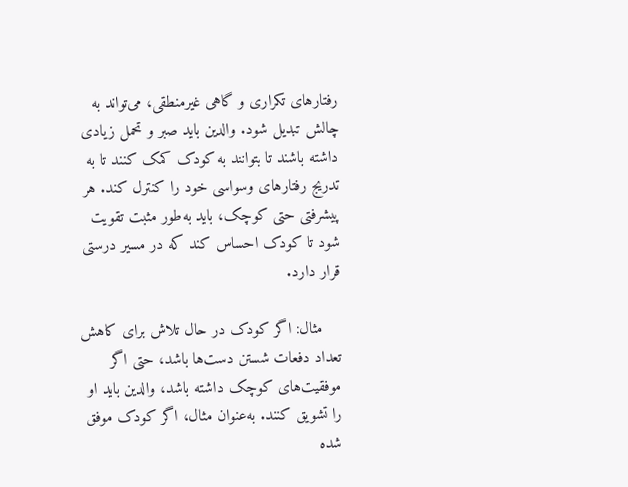رفتارهای تکراری و گاهی غیرمنطقی، می‌تواند به چالش تبدیل شود. والدین باید صبر و تحمل زیادی داشته باشند تا بتوانند به کودک کمک کنند تا به تدریج رفتارهای وسواسی خود را کنترل کند. هر پیشرفتی حتی کوچک، باید به‌طور مثبت تقویت شود تا کودک احساس کند که در مسیر درستی قرار دارد.

    مثال: اگر کودک در حال تلاش برای کاهش تعداد دفعات شستن دست‌ها باشد، حتی اگر موفقیت‌های کوچک داشته باشد، والدین باید او را تشویق کنند. به‌عنوان مثال، اگر کودک موفق شده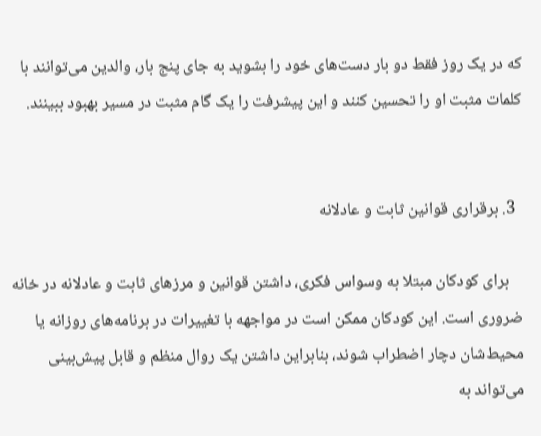که در یک روز فقط دو بار دست‌های خود را بشوید به جای پنج بار، والدین می‌توانند با کلمات مثبت او را تحسین کنند و این پیشرفت را یک گام مثبت در مسیر بهبود ببینند.


  3. برقراری قوانین ثابت و عادلانه

    برای کودکان مبتلا به وسواس فکری، داشتن قوانین و مرزهای ثابت و عادلانه در خانه ضروری است. این کودکان ممکن است در مواجهه با تغییرات در برنامه‌های روزانه یا محیط‌شان دچار اضطراب شوند، بنابراین داشتن یک روال منظم و قابل پیش‌بینی می‌تواند به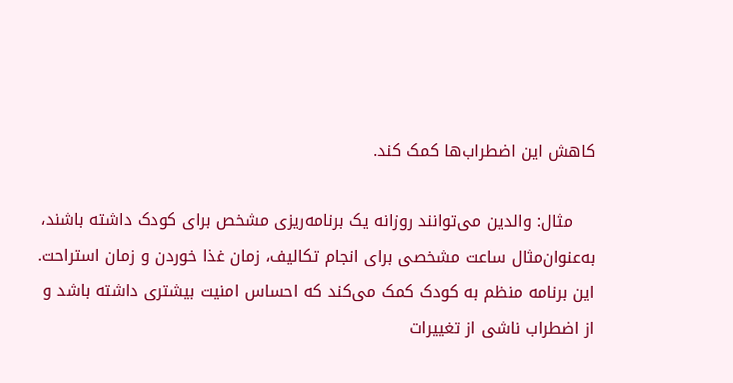کاهش این اضطراب‌ها کمک کند.

    مثال: والدین می‌توانند روزانه یک برنامه‌ریزی مشخص برای کودک داشته باشند، به‌عنوان‌مثال ساعت مشخصی برای انجام تکالیف، زمان غذا خوردن و زمان استراحت. این برنامه منظم به کودک کمک می‌کند که احساس امنیت بیشتری داشته باشد و از اضطراب ناشی از تغییرات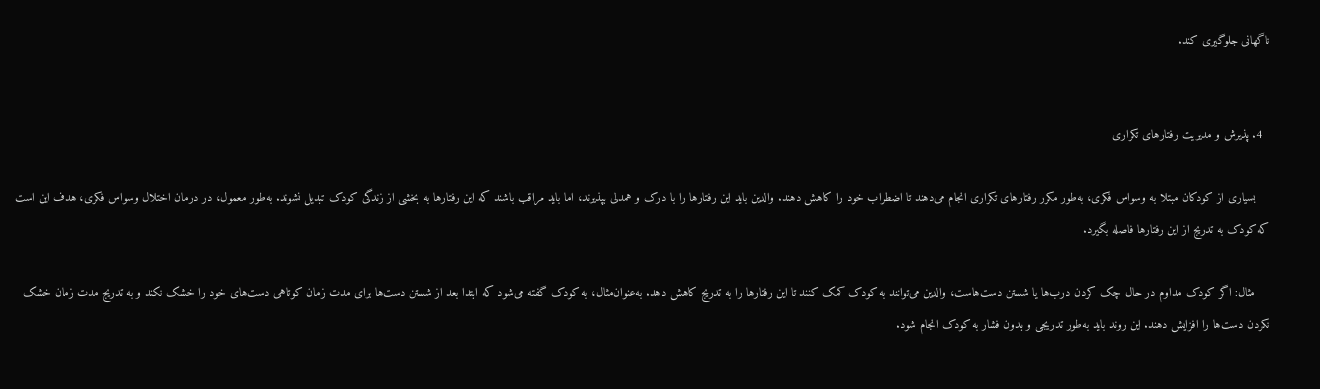ناگهانی جلوگیری کند.


  4. پذیرش و مدیریت رفتارهای تکراری

    بسیاری از کودکان مبتلا به وسواس فکری، به‌طور مکرر رفتارهای تکراری انجام می‌دهند تا اضطراب خود را کاهش دهند. والدین باید این رفتارها را با درک و همدلی بپذیرند، اما باید مراقب باشند که این رفتارها به بخشی از زندگی کودک تبدیل نشوند. به‌طور معمول، در درمان اختلال وسواس فکری، هدف این است که کودک به تدریج از این رفتارها فاصله بگیرد.

    مثال: اگر کودک مداوم در حال چک کردن درب‌ها یا شستن دست‌هاست، والدین می‌توانند به کودک کمک کنند تا این رفتارها را به تدریج کاهش دهد. به‌عنوان‌مثال، به کودک گفته می‌شود که ابتدا بعد از شستن دست‌ها برای مدت زمان کوتاهی دست‌های خود را خشک نکند و به تدریج مدت زمان خشک نکردن دست‌ها را افزایش دهند. این روند باید به‌طور تدریجی و بدون فشار به کودک انجام شود.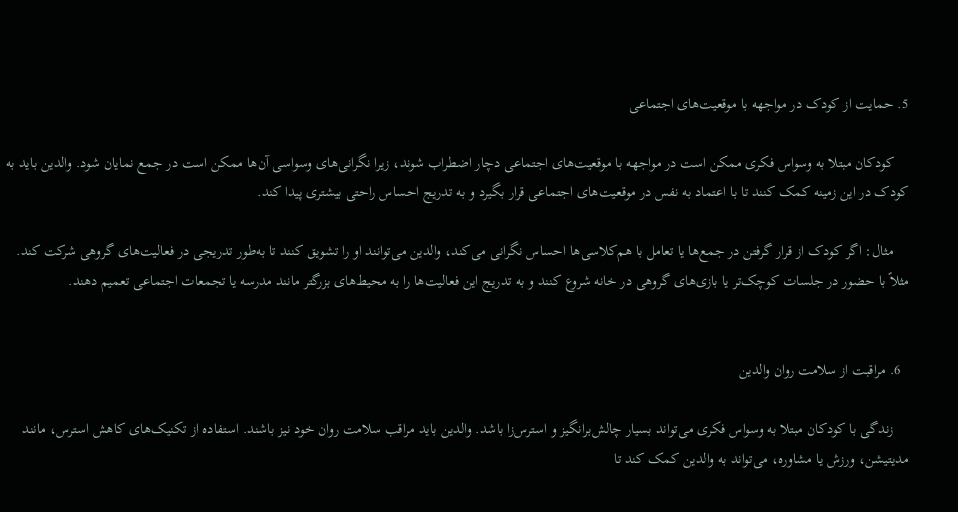5. حمایت از کودک در مواجهه با موقعیت‌های اجتماعی

    کودکان مبتلا به وسواس فکری ممکن است در مواجهه با موقعیت‌های اجتماعی دچار اضطراب شوند، زیرا نگرانی‌های وسواسی آن‌ها ممکن است در جمع نمایان شود. والدین باید به کودک در این زمینه کمک کنند تا با اعتماد به نفس در موقعیت‌های اجتماعی قرار بگیرد و به تدریج احساس راحتی بیشتری پیدا کند.

    مثال: اگر کودک از قرار گرفتن در جمع‌ها یا تعامل با هم‌کلاسی‌ها احساس نگرانی می‌کند، والدین می‌توانند او را تشویق کنند تا به‌طور تدریجی در فعالیت‌های گروهی شرکت کند. مثلاً با حضور در جلسات کوچک‌تر یا بازی‌های گروهی در خانه شروع کنند و به تدریج این فعالیت‌ها را به محیط‌های بزرگتر مانند مدرسه یا تجمعات اجتماعی تعمیم دهند.


  6. مراقبت از سلامت روان والدین

    زندگی با کودکان مبتلا به وسواس فکری می‌تواند بسیار چالش‌برانگیز و استرس‌زا باشد. والدین باید مراقب سلامت روان خود نیز باشند. استفاده از تکنیک‌های کاهش استرس، مانند مدیتیشن، ورزش یا مشاوره، می‌تواند به والدین کمک کند تا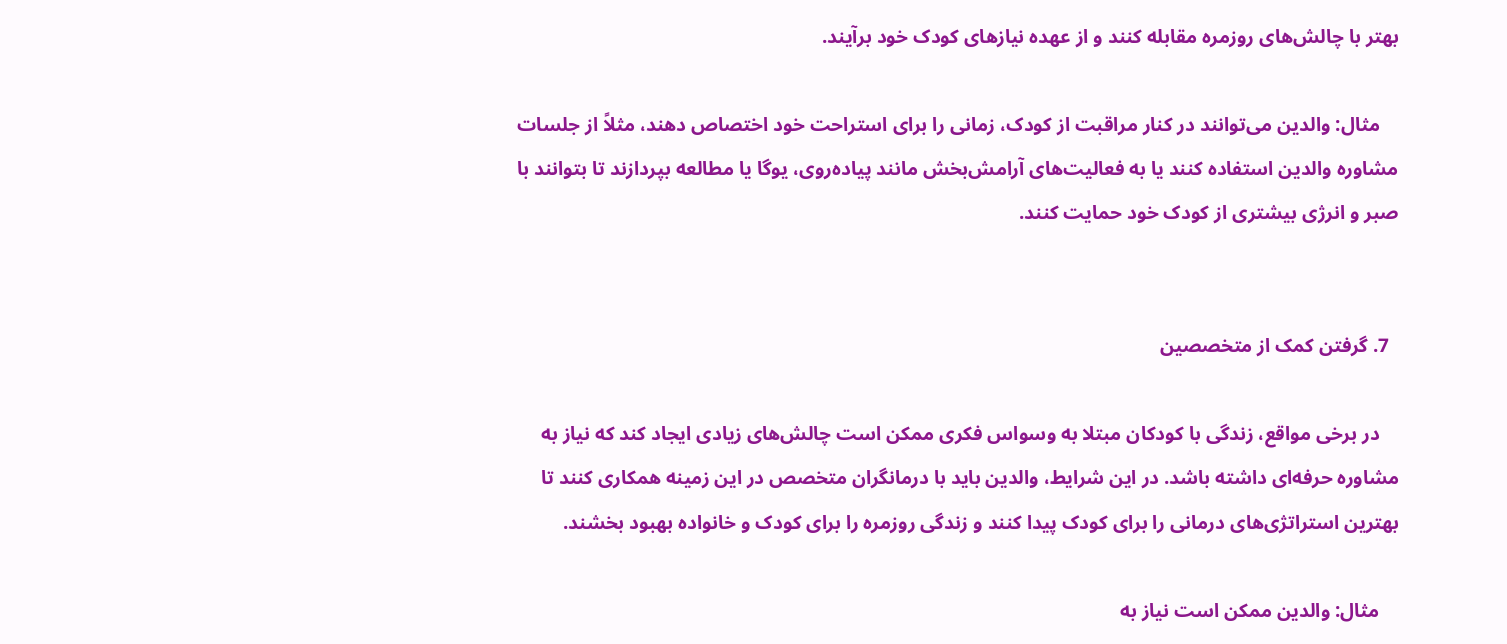بهتر با چالش‌های روزمره مقابله کنند و از عهده نیازهای کودک خود برآیند.

    مثال: والدین می‌توانند در کنار مراقبت از کودک، زمانی را برای استراحت خود اختصاص دهند، مثلاً از جلسات مشاوره والدین استفاده کنند یا به فعالیت‌های آرامش‌بخش مانند پیاده‌روی، یوگا یا مطالعه بپردازند تا بتوانند با صبر و انرژی بیشتری از کودک خود حمایت کنند.


  7. گرفتن کمک از متخصصین

    در برخی مواقع، زندگی با کودکان مبتلا به وسواس فکری ممکن است چالش‌های زیادی ایجاد کند که نیاز به مشاوره حرفه‌ای داشته باشد. در این شرایط، والدین باید با درمانگران متخصص در این زمینه همکاری کنند تا بهترین استراتژی‌های درمانی را برای کودک پیدا کنند و زندگی روزمره را برای کودک و خانواده بهبود بخشند.

    مثال: والدین ممکن است نیاز به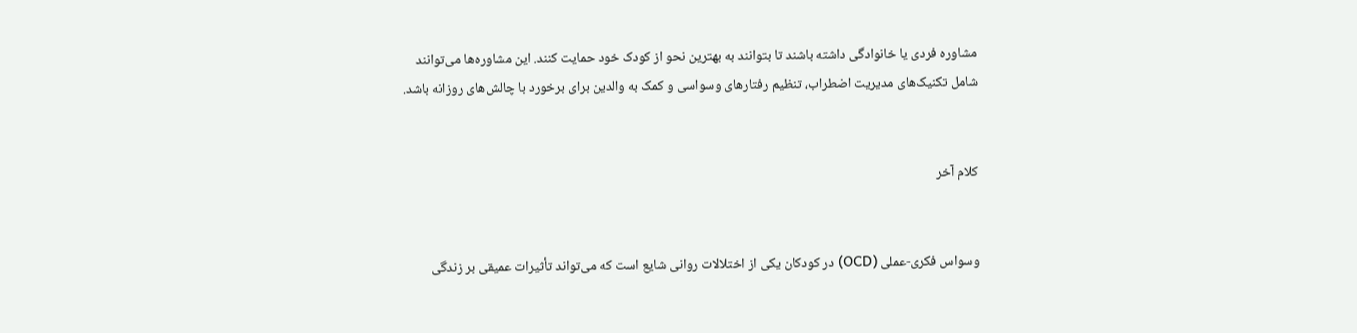مشاوره فردی یا خانوادگی داشته باشند تا بتوانند به بهترین نحو از کودک خود حمایت کنند. این مشاوره‌ها می‌توانند شامل تکنیک‌های مدیریت اضطراب، تنظیم رفتارهای وسواسی و کمک به والدین برای برخورد با چالش‌های روزانه باشد.


کلام آخر


وسواس فکری-عملی (OCD) در کودکان یکی از اختلالات روانی شایع است که می‌تواند تأثیرات عمیقی بر زندگی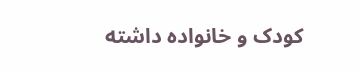کودک و خانواده داشته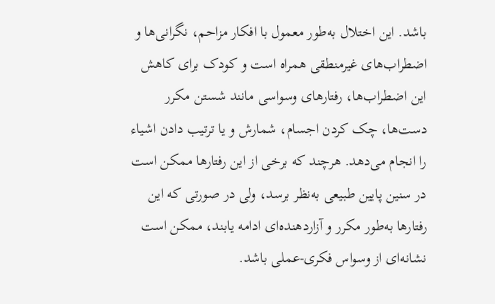باشد. این اختلال به‌طور معمول با افکار مزاحم، نگرانی‌ها و اضطراب‌های غیرمنطقی همراه است و کودک برای کاهش این اضطراب‌ها، رفتارهای وسواسی مانند شستن مکرر دست‌ها، چک کردن اجسام، شمارش و یا ترتیب دادن اشیاء را انجام می‌دهد. هرچند که برخی از این رفتارها ممکن است در سنین پایین طبیعی به‌نظر برسد، ولی در صورتی که این رفتارها به‌طور مکرر و آزاردهنده‌ای ادامه یابند، ممکن است نشانه‌ای از وسواس فکری-عملی باشد.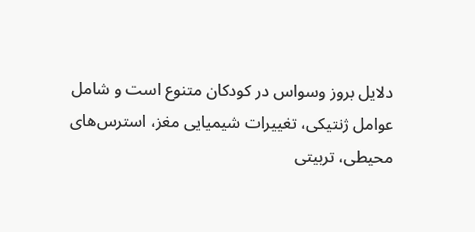دلایل بروز وسواس در کودکان متنوع است و شامل عوامل ژنتیکی، تغییرات شیمیایی مغز، استرس‌های محیطی، تربیتی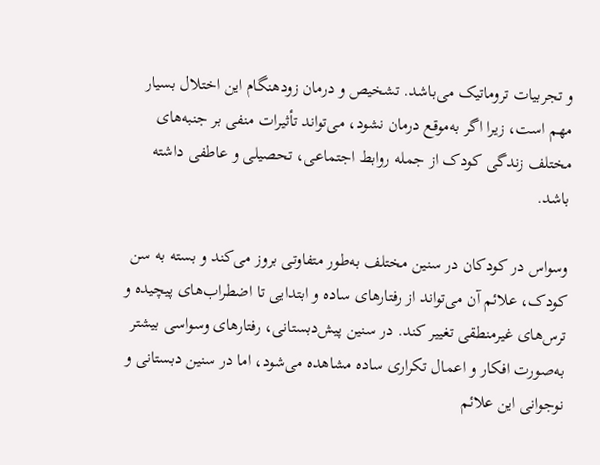و تجربیات تروماتیک می‌باشد. تشخیص و درمان زودهنگام این اختلال بسیار مهم است، زیرا اگر به‌موقع درمان نشود، می‌تواند تأثیرات منفی بر جنبه‌های مختلف زندگی کودک از جمله روابط اجتماعی، تحصیلی و عاطفی داشته باشد.

وسواس در کودکان در سنین مختلف به‌طور متفاوتی بروز می‌کند و بسته به سن کودک، علائم آن می‌تواند از رفتارهای ساده و ابتدایی تا اضطراب‌های پیچیده و ترس‌های غیرمنطقی تغییر کند. در سنین پیش‌دبستانی، رفتارهای وسواسی بیشتر به‌صورت افکار و اعمال تکراری ساده مشاهده می‌شود، اما در سنین دبستانی و نوجوانی این علائم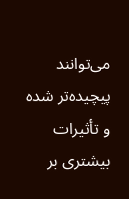می‌توانند پیچیده‌تر شده و تأثیرات بیشتری بر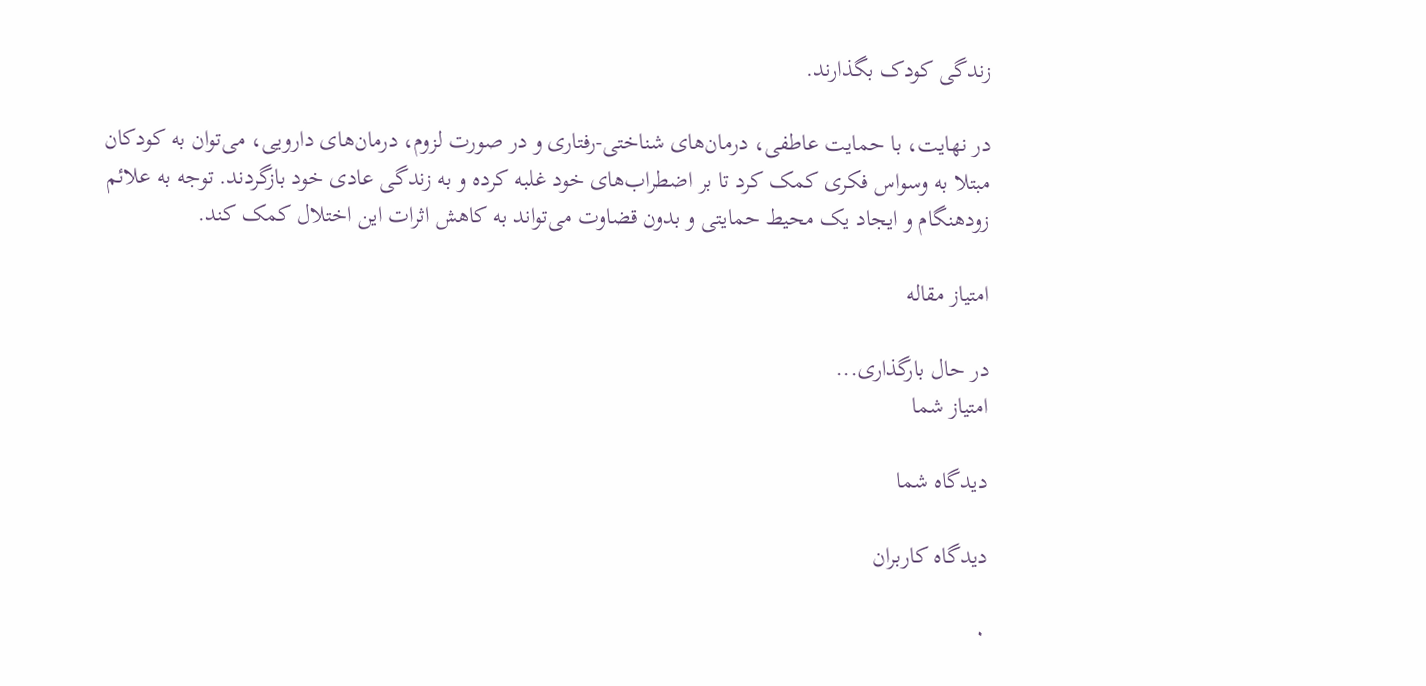زندگی کودک بگذارند.

در نهایت، با حمایت عاطفی، درمان‌های شناختی-رفتاری و در صورت لزوم، درمان‌های دارویی، می‌توان به کودکان مبتلا به وسواس فکری کمک کرد تا بر اضطراب‌های خود غلبه کرده و به زندگی عادی خود بازگردند. توجه به علائم زودهنگام و ایجاد یک محیط حمایتی و بدون قضاوت می‌تواند به کاهش اثرات این اختلال کمک کند.

امتیاز مقاله

در حال بارگذاری...
امتیاز شما

دیدگاه شما

دیدگاه کاربران

۰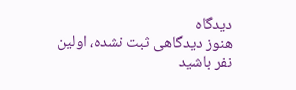دیدگاه
هنوز دیدگاهی ثبت نشده، اولین نفر باشید